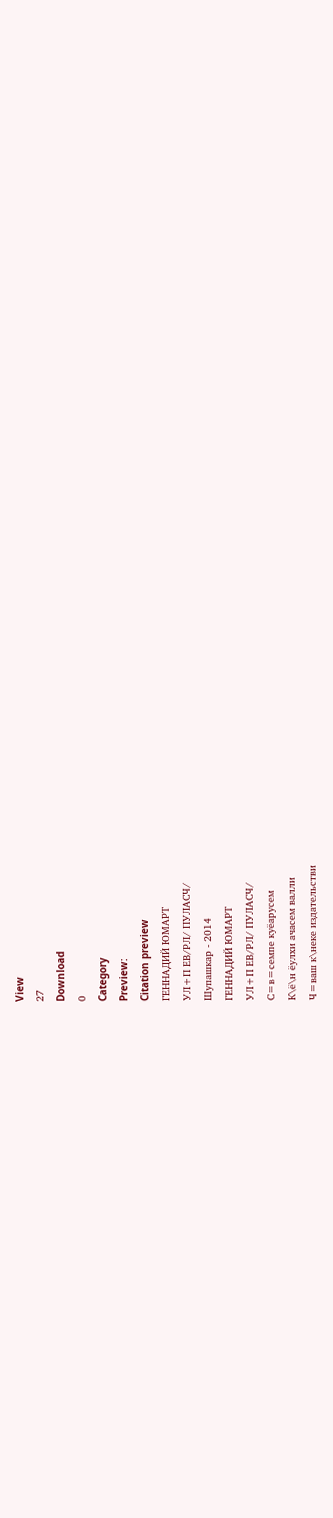View
27
Download
0
Category
Preview:
Citation preview
ГЕННАДИЙ ЮМАРТ
УЛ+П ЕВ/РЛ/ ПУЛАСЧ/
Шупашкар - 2014
ГЕННАДИЙ ЮМАРТ
УЛ+П ЕВ/РЛ/ ПУЛАСЧ/
С=в=семпе куёарусем
К\ё\н ёулхи ачасем валли
Ч=ваш к\неке издательстви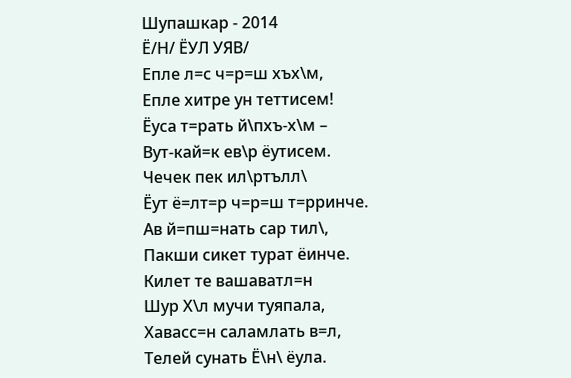Шупашкар - 2014
Ё/Н/ ЁУЛ УЯВ/
Епле л=с ч=р=ш хъх\м,
Епле хитре ун теттисем!
Ёуса т=рать й\пхъ-х\м –
Вут-кай=к ев\р ёутисем.
Чечек пек ил\ртълл\
Ёут ё=лт=р ч=р=ш т=рринче.
Ав й=пш=нать сар тил\,
Пакши сикет турат ёинче.
Килет те вашаватл=н
Шур Х\л мучи туяпала,
Хавасс=н саламлать в=л,
Телей сунать Ё\н\ ёула.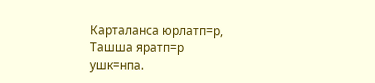Карталанса юрлатп=р,
Ташша яратп=р ушк=нпа.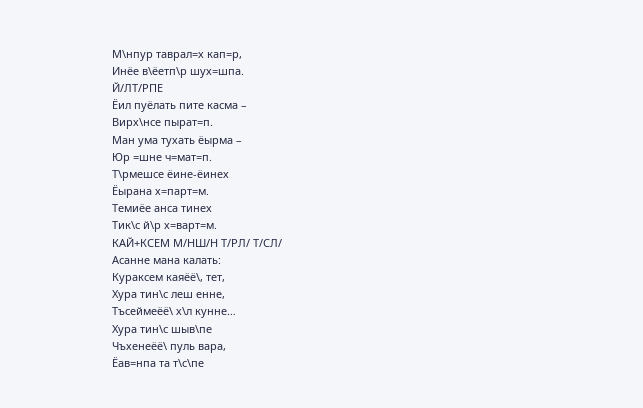М\нпур таврал=х кап=р,
Инёе в\ёетп\р шух=шпа.
Й/ЛТ/РПЕ
Ёил пуёлать пите касма –
Вирх\нсе пырат=п.
Ман ума тухать ёырма –
Юр =шне ч=мат=п.
Т\рмешсе ёине-ёинех
Ёырана х=парт=м.
Темиёе анса тинех
Тик\с й\р х=варт=м.
КАЙ+КСЕМ М/НШ/Н Т/РЛ/ Т/СЛ/
Асанне мана калать:
Кураксем каяёё\, тет,
Хура тин\с леш енне,
Тъсеймеёё\ х\л кунне…
Хура тин\с шыв\пе
Чъхенеёё\ пуль вара,
Ёав=нпа та т\с\пе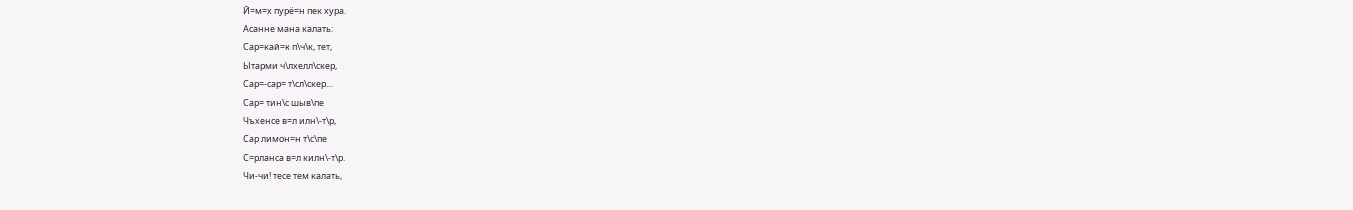Й=м=х пурё=н пек хура.
Асанне мана калать:
Сар=кай=к п\ч\к, тет,
Ытарми ч\лхелл\скер,
Сар=-сар= т\сл\скер…
Сар= тин\с шыв\пе
Чъхенсе в=л илн\-т\р,
Сар лимон=н т\с\пе
С=рланса в=л килн\-т\р.
Чи-чи! тесе тем калать,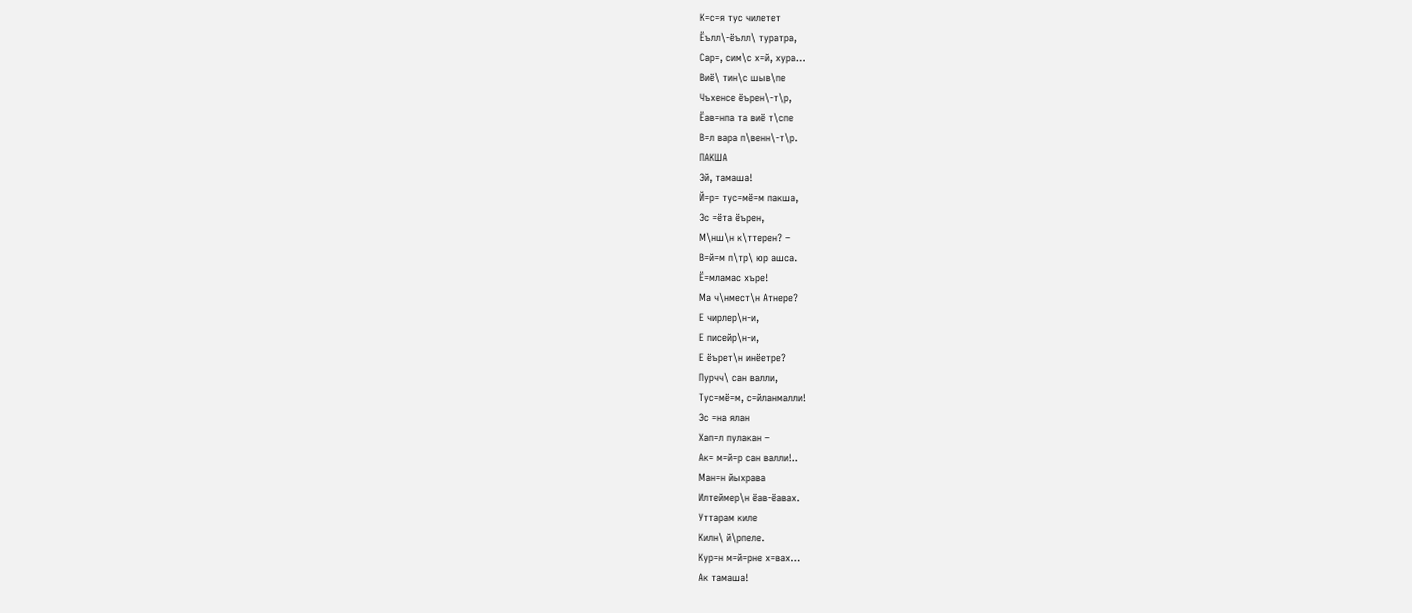К=с=я тус чилетет
Ёълл\-ёълл\ туратра,
Сар=, сим\с х=й, хура…
Виё\ тин\с шыв\пе
Чъхенсе ёърен\-т\р,
Ёав=нпа та виё т\спе
В=л вара п\венн\-т\р.
ПАКША
Эй, тамаша!
Й=р= тус=мё=м пакша,
Эс =ёта ёърен,
М\нш\н к\ттерен? –
В=й=м п\тр\ юр ашса.
Ё=мламас хъре!
Ма ч\нмест\н Атнере?
Е чирлер\н-и,
Е писейр\н-и,
Е ёърет\н инёетре?
Пурчч\ сан валли,
Тус=мё=м, с=йланмалли!
Эс =на ялан
Хап=л пулакан –
Ак= м=й=р сан валли!..
Ман=н йыхрава
Илтеймер\н ёав-ёавах.
Уттарам киле
Килн\ й\рпеле.
Кур=н м=й=рне х=вах…
Ак тамаша!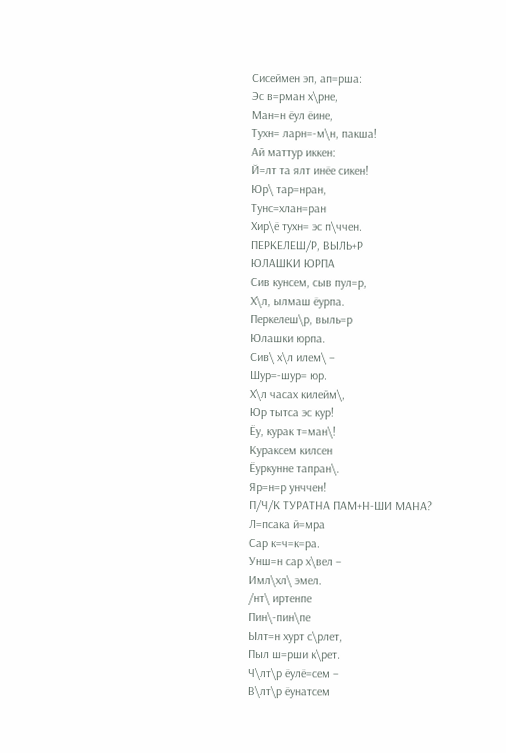Сисеймен эп, ап=рша:
Эс в=рман х\рне,
Ман=н ёул ёине,
Тухн= ларн=-м\н, пакша!
Ай маттур иккен:
Й=лт та ялт инёе сикен!
Юр\ тар=нран,
Тунс=хлан=ран
Хир\ё тухн= эс п\ччен.
ПЕРКЕЛЕШ/Р, ВЫЛЬ+Р
ЮЛАШКИ ЮРПА
Сив кунсем, сыв пул=р,
Х\л, ылмаш ёурпа.
Перкелеш\р, выль=р
Юлашки юрпа.
Сив\ х\л илем\ –
Шур=-шур= юр.
Х\л часах килейм\,
Юр тытса эс кур!
Ёу, курак т=ман\!
Кураксем килсен
Ёуркунне тапран\.
Яр=н=р унччен!
П/Ч/К ТУРАТНА ПАМ+Н-ШИ МАНА?
Л=псака й=мра
Сар к=ч=к=ра.
Унш=н сар х\вел –
Имл\хл\ эмел.
/нт\ иртенпе
Пин\-пин\пе
Ылт=н хурт с\рлет,
Пыл ш=рши к\рет.
Ч\лт\р ёулё=сем –
В\лт\р ёунатсем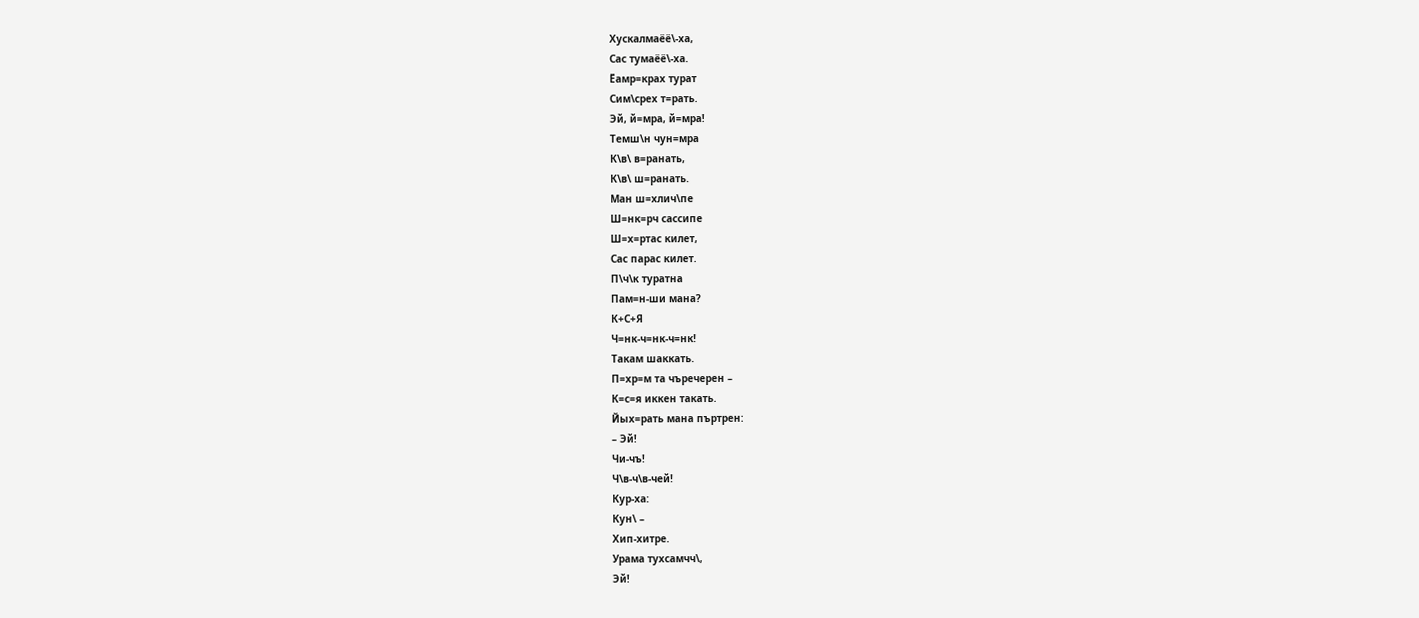Хускалмаёё\-ха,
Сас тумаёё\-ха.
Ёамр=крах турат
Сим\срех т=рать.
Эй, й=мра, й=мра!
Темш\н чун=мра
К\в\ в=ранать,
К\в\ ш=ранать.
Ман ш=хлич\пе
Ш=нк=рч сассипе
Ш=х=ртас килет,
Сас парас килет.
П\ч\к туратна
Пам=н-ши мана?
К+С+Я
Ч=нк-ч=нк-ч=нк!
Такам шаккать.
П=хр=м та чъречерен –
К=с=я иккен такать.
Йых=рать мана пъртрен:
– Эй!
Чи-чъ!
Ч\в-ч\в-чей!
Кур-ха:
Кун\ –
Хип-хитре.
Урама тухсамчч\,
Эй!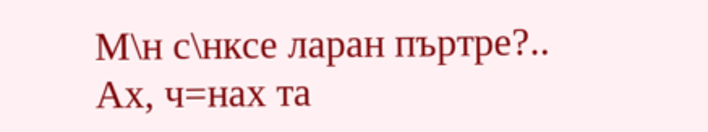М\н с\нксе ларан пъртре?..
Ах, ч=нах та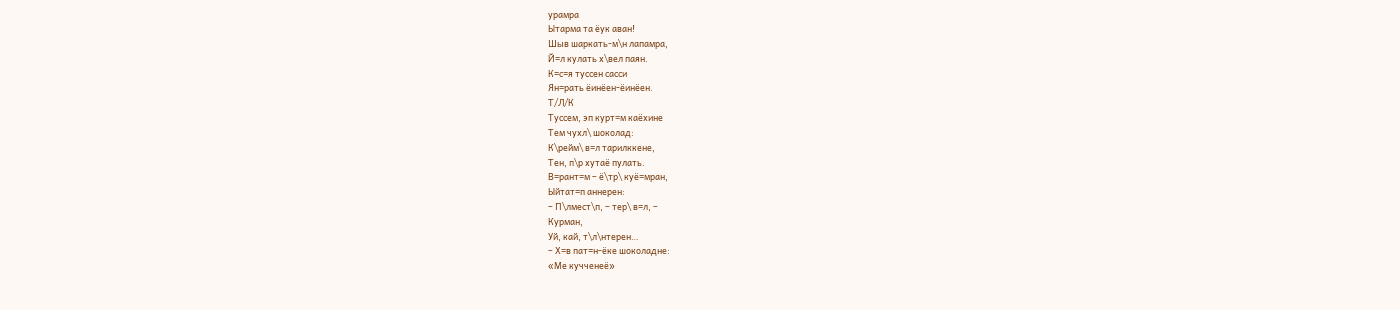урамра
Ытарма та ёук аван!
Шыв шаркать-м\н лапамра,
Й=л кулать х\вел паян.
К=с=я туссен сасси
Ян=рать ёинёен-ёинёен.
Т/Л/К
Туссем, эп курт=м каёхине
Тем чухл\ шоколад:
К\рейм\ в=л тарилккене,
Тен, п\р хутаё пулать.
В=рант=м – ё\тр\ куё=мран,
Ыйтат=п аннерен:
– П\лмест\п, – тер\ в=л, –
Курман,
Уй, кай, т\л\нтерен…
– Х=в пат=н-ёке шоколадне:
«Ме кучченеё»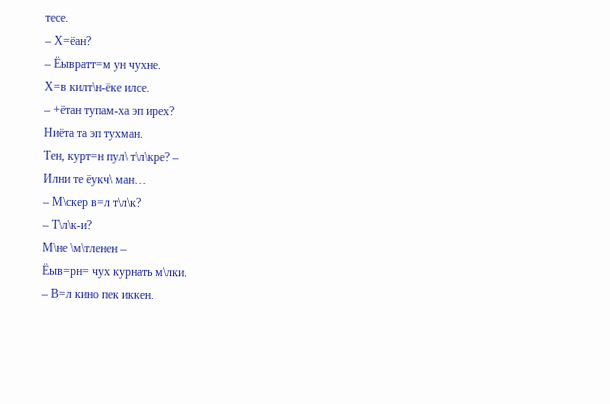тесе.
– Х=ёан?
– Ёывратт=м ун чухне.
Х=в килт\н-ёке илсе.
– +ётан тупам-ха эп ирех?
Ниёта та эп тухман.
Тен, курт=н пул\ т\л\кре? –
Илни те ёукч\ ман…
– М\скер в=л т\л\к?
– Т\л\к-и?
М\не \м\тленен –
Ёыв=рн= чух курнать м\лки.
– В=л кино пек иккен.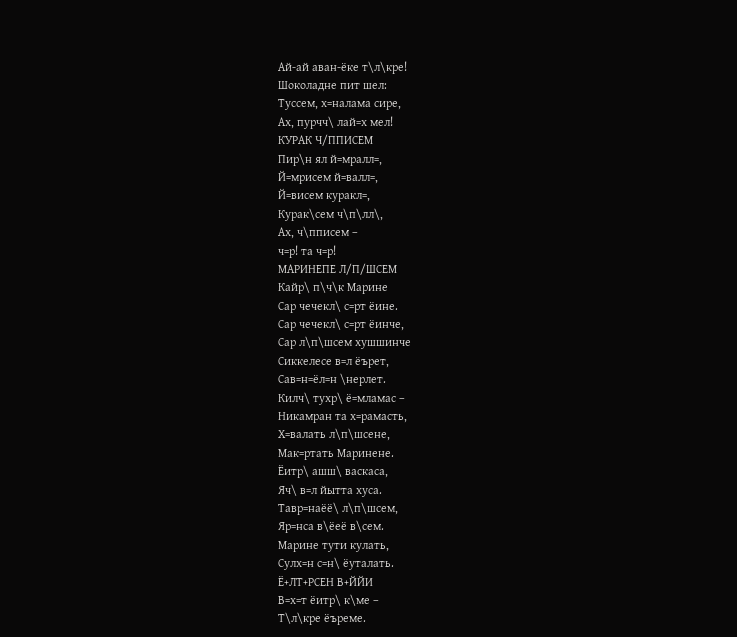Ай-ай аван-ёке т\л\кре!
Шоколадне пит шел:
Туссем, х=налама сире,
Ах, пурчч\ лай=х мел!
КУРАК Ч/ППИСЕМ
Пир\н ял й=мралл=,
Й=мрисем й=валл=,
Й=висем куракл=,
Курак\сем ч\п\лл\,
Ах, ч\пписем –
ч=р! та ч=р!
МАРИНЕПЕ Л/П/ШСЕМ
Кайр\ п\ч\к Марине
Сар чечекл\ с=рт ёине.
Сар чечекл\ с=рт ёинче,
Сар л\п\шсем хушшинче
Сиккелесе в=л ёърет,
Сав=н=ёл=н \нерлет.
Килч\ тухр\ ё=мламас –
Никамран та х=рамасть,
Х=валать л\п\шсене,
Мак=ртать Маринене.
Ёитр\ ашш\ васкаса,
Яч\ в=л йытта хуса.
Тавр=наёё\ л\п\шсем,
Яр=нса в\ёеё в\сем.
Марине тути кулать,
Сулх=н с=н\ ёуталать.
Ё+ЛТ+РСЕН В+ЙЙИ
В=х=т ёитр\ к\ме –
Т\л\кре ёъреме.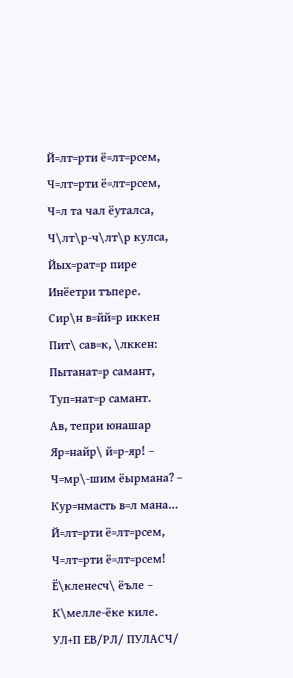Й=лт=рти ё=лт=рсем,
Ч=лт=рти ё=лт=рсем,
Ч=л та чал ёуталса,
Ч\лт\р-ч\лт\р кулса,
Йых=рат=р пире
Инёетри тъпере.
Сир\н в=йй=р иккен
Пит\ сав=к, \лккен:
Пытанат=р самант,
Туп=нат=р самант.
Ав, тепри юнашар
Яр=найр\ й=р-яр! –
Ч=мр\-шим ёырмана? –
Кур=нмасть в=л мана…
Й=лт=рти ё=лт=рсем,
Ч=лт=рти ё=лт=рсем!
Ё\кленесч\ ёъле –
К\мелле-ёке киле.
УЛ+П ЕВ/РЛ/ ПУЛАСЧ/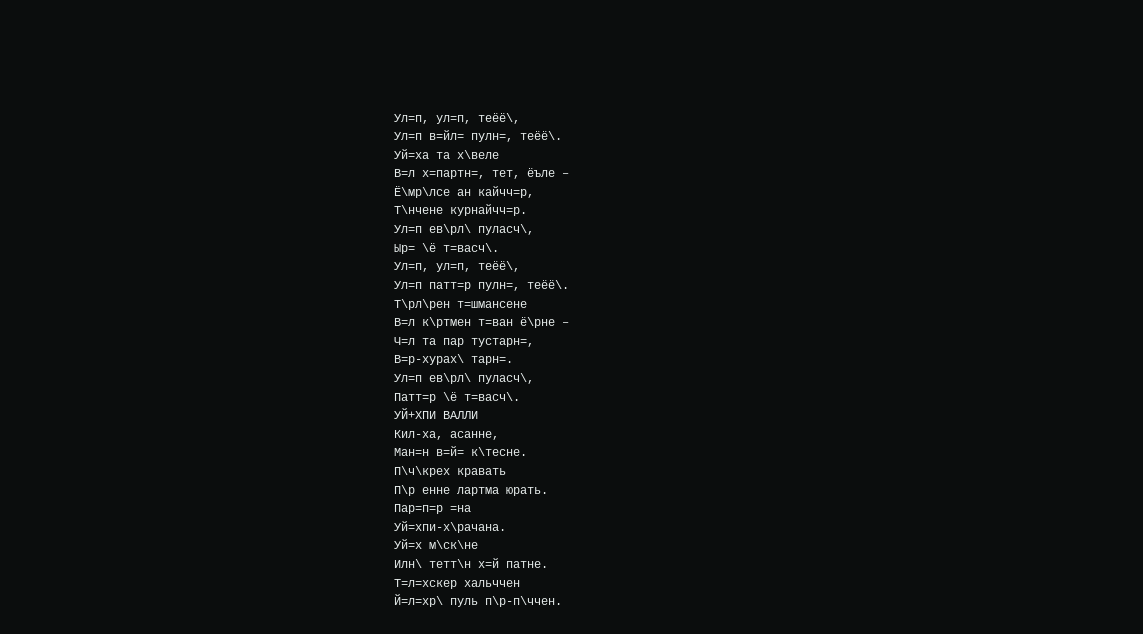Ул=п, ул=п, теёё\,
Ул=п в=йл= пулн=, теёё\.
Уй=ха та х\веле
В=л х=партн=, тет, ёъле –
Ё\мр\лсе ан кайчч=р,
Т\нчене курнайчч=р.
Ул=п ев\рл\ пуласч\,
Ыр= \ё т=васч\.
Ул=п, ул=п, теёё\,
Ул=п патт=р пулн=, теёё\.
Т\рл\рен т=шмансене
В=л к\ртмен т=ван ё\рне –
Ч=л та пар тустарн=,
В=р-хурах\ тарн=.
Ул=п ев\рл\ пуласч\,
Патт=р \ё т=васч\.
УЙ+ХПИ ВАЛЛИ
Кил-ха, асанне,
Ман=н в=й= к\тесне.
П\ч\крех кравать
П\р енне лартма юрать.
Пар=п=р =на
Уй=хпи-х\рачана.
Уй=х м\ск\не
Илн\ тетт\н х=й патне.
Т=л=хскер хальччен
Й=л=хр\ пуль п\р-п\ччен.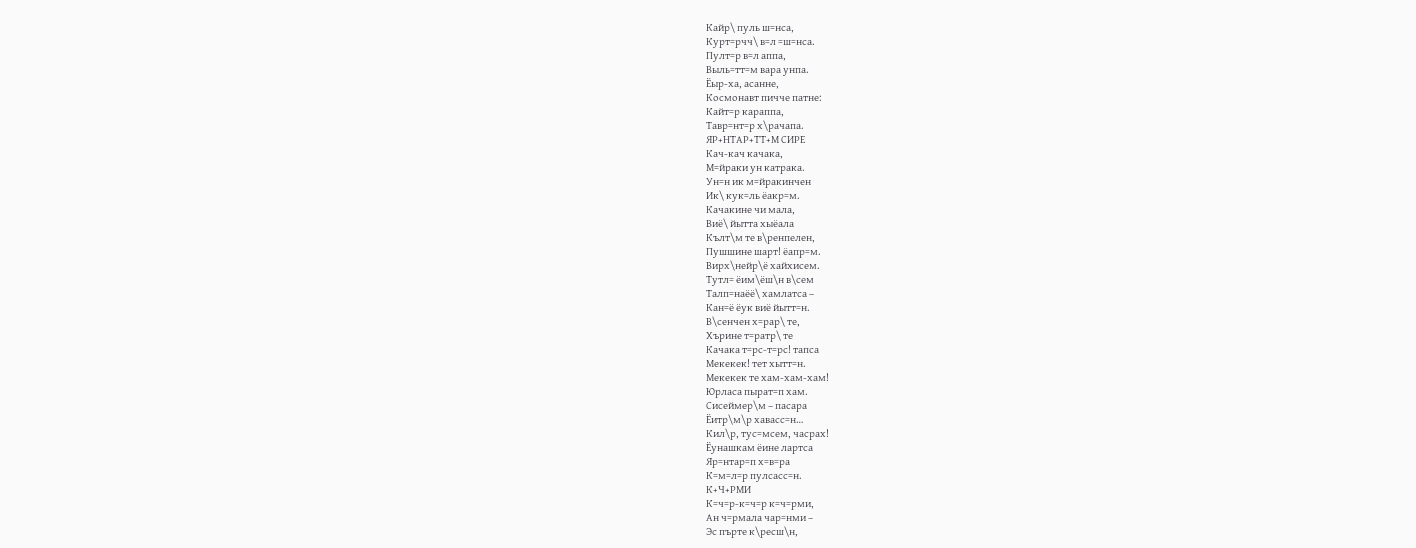Кайр\ пуль ш=нса,
Курт=рчч\ в=л =ш=нса.
Пулт=р в=л аппа,
Выль=тт=м вара унпа.
Ёыр-ха, асанне,
Космонавт пичче патне:
Кайт=р караппа,
Тавр=нт=р х\рачапа.
ЯР+НТАР+ТТ+М СИРЕ
Кач-кач качака,
М=йраки ун катрака.
Ун=н ик м=йракинчен
Ик\ кук=ль ёакр=м.
Качакине чи мала,
Виё\ йытта хыёала
Кълт\м те в\ренпелен,
Пушшине шарт! ёапр=м.
Вирх\нейр\ё хайхисем.
Тутл= ёим\ёш\н в\сем
Талп=наёё\ хамлатса –
Кан=ё ёук виё йытт=н.
В\сенчен х=рар\ те,
Хърине т=ратр\ те
Качака т=рс-т=рс! тапса
Мекекек! тет хытт=н.
Мекекек те хам-хам-хам!
Юрласа пырат=п хам.
Сисеймер\м – пасара
Ёитр\м\р хавасс=н…
Кил\р, тус=мсем, часрах!
Ёунашкам ёине лартса
Яр=нтар=п х=в=ра
К=м=л=р пулсасс=н.
К+Ч+РМИ
К=ч=р-к=ч=р к=ч=рми,
Ан ч=рмала чар=нми –
Эс пърте к\ресш\н,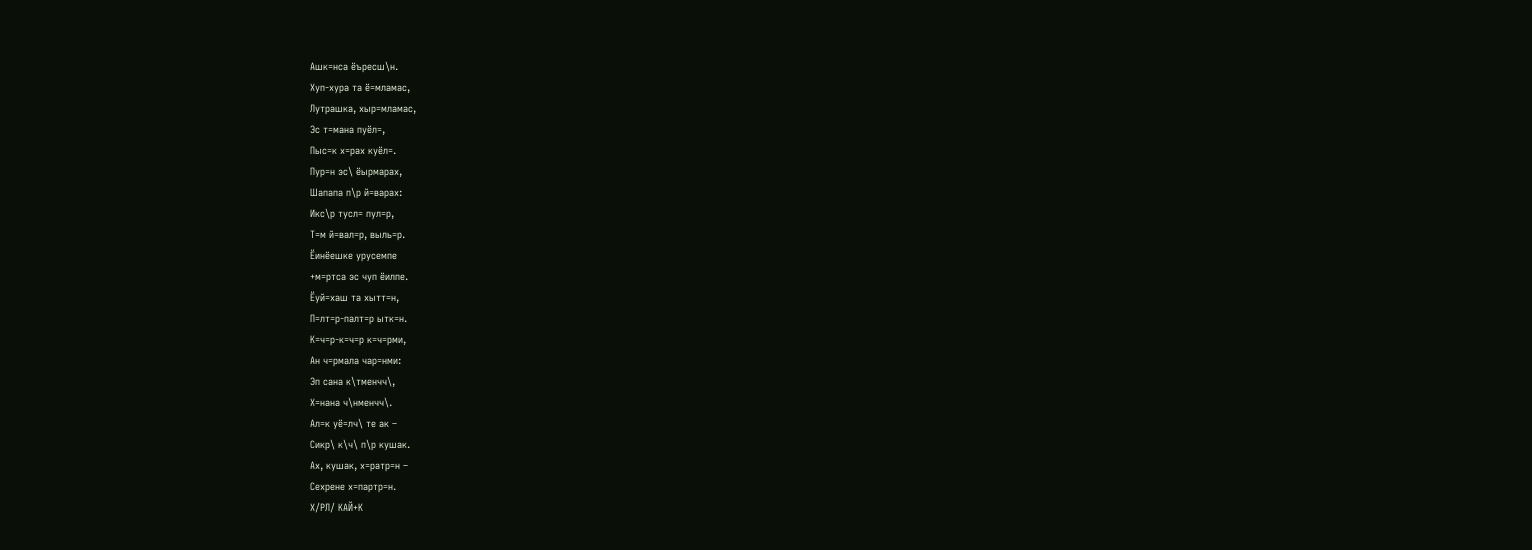Ашк=нса ёъресш\н.
Хуп-хура та ё=мламас,
Лутрашка, хыр=мламас,
Эс т=мана пуёл=,
Пыс=к х=рах куёл=.
Пур=н эс\ ёырмарах,
Шапапа п\р й=варах:
Икс\р тусл= пул=р,
Т=м й=вал=р, выль=р.
Ёинёешке урусемпе
+м=ртса эс чуп ёилпе.
Ёуй=хаш та хытт=н,
П=лт=р-палт=р ытк=н.
К=ч=р-к=ч=р к=ч=рми,
Ан ч=рмала чар=нми:
Эп сана к\тменчч\,
Х=нана ч\нменчч\.
Ал=к уё=лч\ те ак –
Сикр\ к\ч\ п\р кушак.
Ах, кушак, х=ратр=н –
Сехрене х=партр=н.
Х/РЛ/ КАЙ+К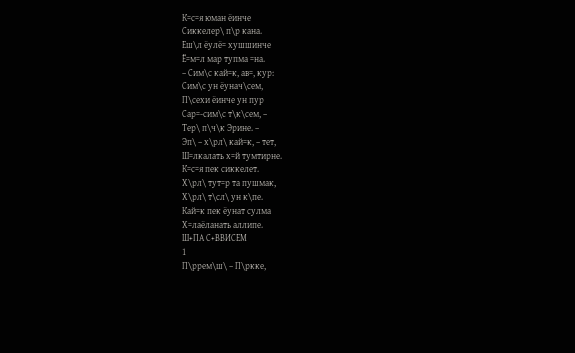К=с=я юман ёинче
Сиккелер\ п\р кана.
Еш\л ёулё= хушшинче
Ё=м=л мар тупма =на.
– Сим\с кай=к, ав=, кур:
Сим\с ун ёунач\сем,
П\сехи ёинче ун пур
Сар=-сим\с т\к\сем, –
Тер\ п\ч\к Эрине. –
Эп\ – х\рл\ кай=к, – тет,
Ш=лкалать х=й тумтирне.
К=с=я пек сиккелет.
Х\рл\ тут=р та пушмак,
Х\рл\ т\сл\ ун к\пе.
Кай=к пек ёунат сулма
Х=лаёланать аллипе.
Ш+ПА С+ВВИСЕМ
1
П\ррем\ш\ – П\ркке,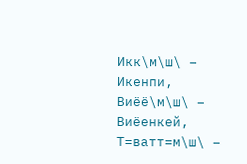Икк\м\ш\ – Икенпи,
Виёё\м\ш\ – Виёенкей,
Т=ватт=м\ш\ –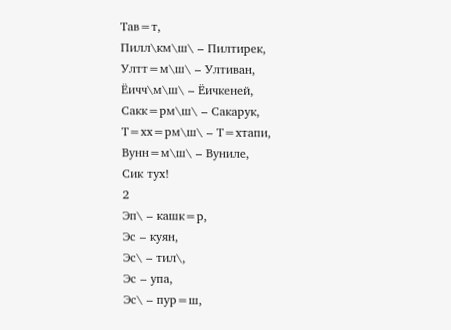Тав=т,
Пилл\км\ш\ – Пилтирек,
Ултт=м\ш\ – Ултиван,
Ёичч\м\ш\ – Ёичкеней,
Сакк=рм\ш\ – Сакарук,
Т=хх=рм\ш\ – Т=хтапи,
Вунн=м\ш\ – Вуниле,
Сик тух!
2
Эп\ – кашк=р,
Эс – куян,
Эс\ – тил\,
Эс – упа,
Эс\ – пур=ш,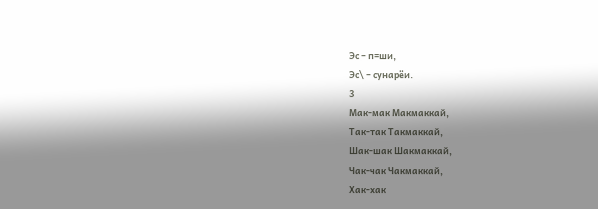Эс – п=ши,
Эс\ – сунарёи.
3
Мак-мак Макмаккай,
Так-так Такмаккай,
Шак-шак Шакмаккай,
Чак-чак Чакмаккай,
Хак-хак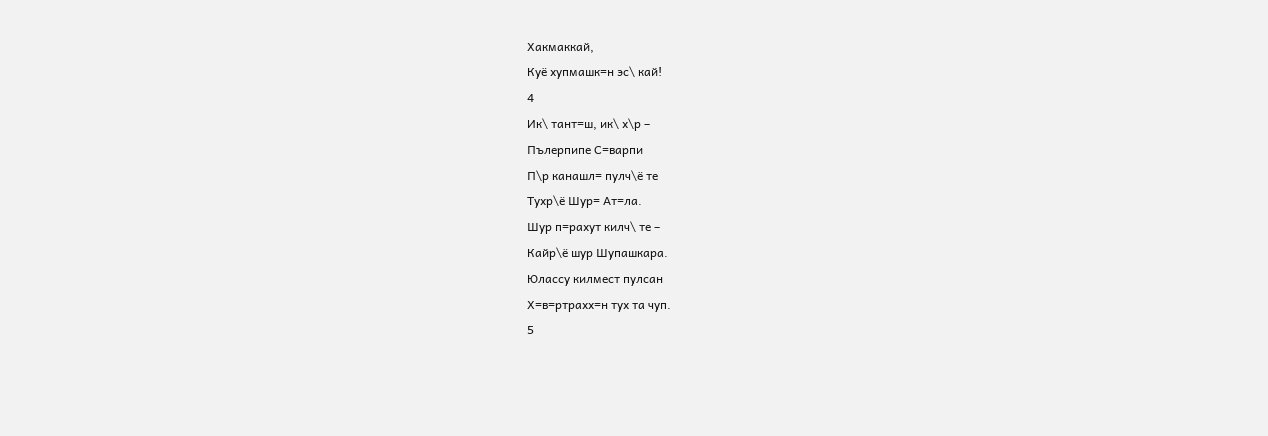Хакмаккай,
Куё хупмашк=н эс\ кай!
4
Ик\ тант=ш, ик\ х\р –
Пълерпипе С=варпи
П\р канашл= пулч\ё те
Тухр\ё Шур= Ат=ла.
Шур п=рахут килч\ те –
Кайр\ё шур Шупашкара.
Юлассу килмест пулсан
Х=в=ртрахх=н тух та чуп.
5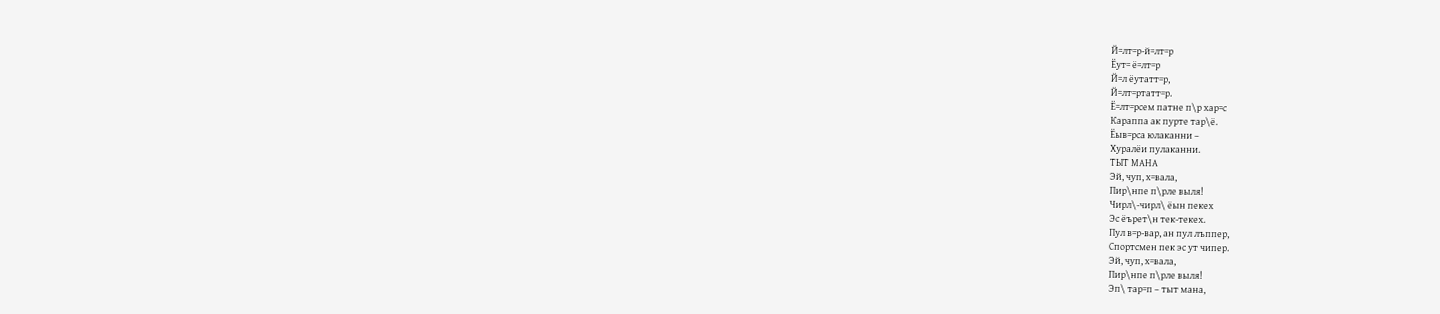Й=лт=р-й=лт=р
Ёут= ё=лт=р
Й=л ёутатт=р,
Й=лт=ртатт=р.
Ё=лт=рсем патне п\р хар=с
Караппа ак пурте тар\ё.
Ёыв=рса юлаканни –
Хуралёи пулаканни.
ТЫТ МАНА
Эй, чуп, х=вала,
Пир\нпе п\рле выля!
Чирл\-чирл\ ёын пекех
Эс ёърет\н тек-текех.
Пул в=р-вар, ан пул лъппер,
Спортсмен пек эс ут чипер.
Эй, чуп, х=вала,
Пир\нпе п\рле выля!
Эп\ тар=п – тыт мана,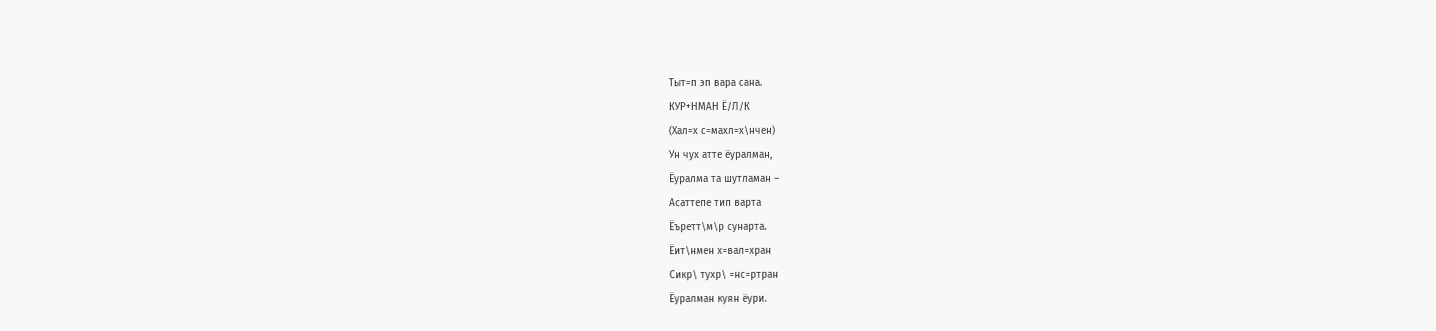Тыт=п эп вара сана.
КУР+НМАН Ё/Л/К
(Хал=х с=махл=х\нчен)
Ун чух атте ёуралман,
Ёуралма та шутламан –
Асаттепе тип варта
Ёъретт\м\р сунарта.
Ёит\нмен х=вал=хран
Сикр\ тухр\ =нс=ртран
Ёуралман куян ёури.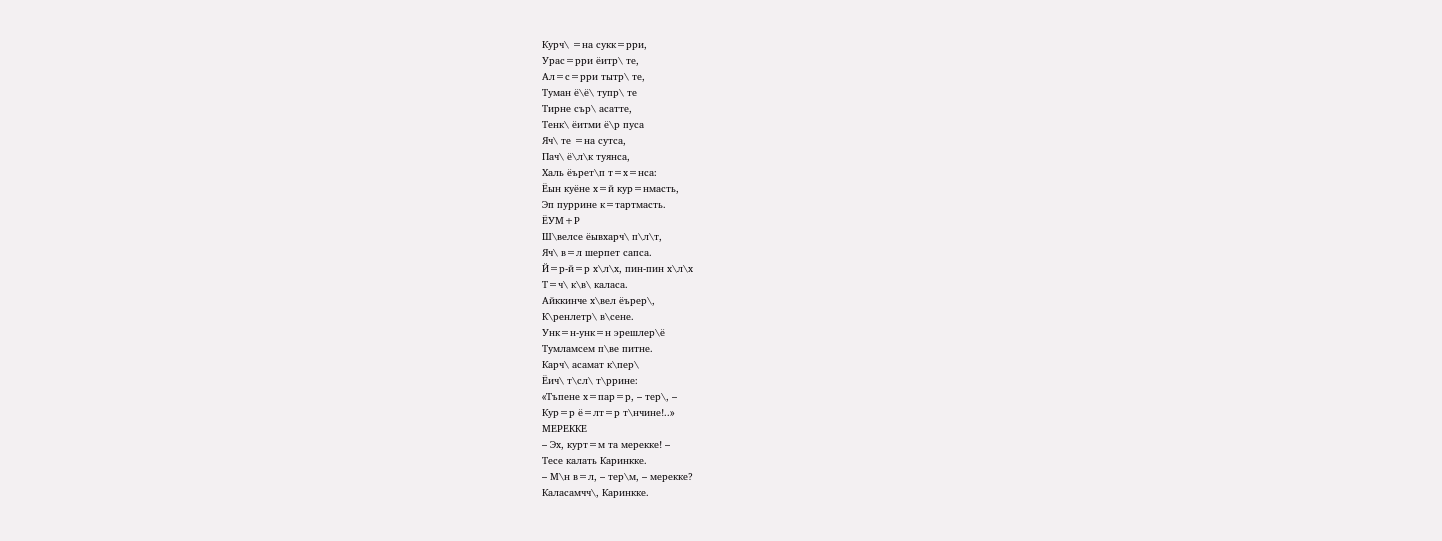Курч\ =на сукк=рри,
Урас=рри ёитр\ те,
Ал=с=рри тытр\ те,
Туман ё\ё\ тупр\ те
Тирне сър\ асатте,
Тенк\ ёитми ё\р пуса
Яч\ те =на сутса,
Пач\ ё\л\к туянса,
Халь ёърет\п т=х=нса:
Ёын куёне х=й кур=нмасть,
Эп пуррине к=тартмасть.
ЁУМ+Р
Ш\велсе ёывхарч\ п\л\т,
Яч\ в=л шерпет сапса.
Й=р-й=р х\л\х, пин-пин х\л\х
Т=ч\ к\в\ каласа.
Айккинче х\вел ёърер\,
К\ренлетр\ в\сене.
Унк=н-унк=н эрешлер\ё
Тумламсем п\ве питне.
Карч\ асамат к\пер\
Ёич\ т\сл\ т\ррине:
«Тъпене х=пар=р, – тер\, –
Кур=р ё=лт=р т\нчине!..»
МЕРЕККЕ
– Эх, курт=м та мерекке! –
Тесе калать Каринкке.
– М\н в=л, – тер\м, – мерекке?
Каласамчч\, Каринкке.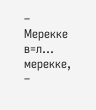– Мерекке в=л… мерекке, –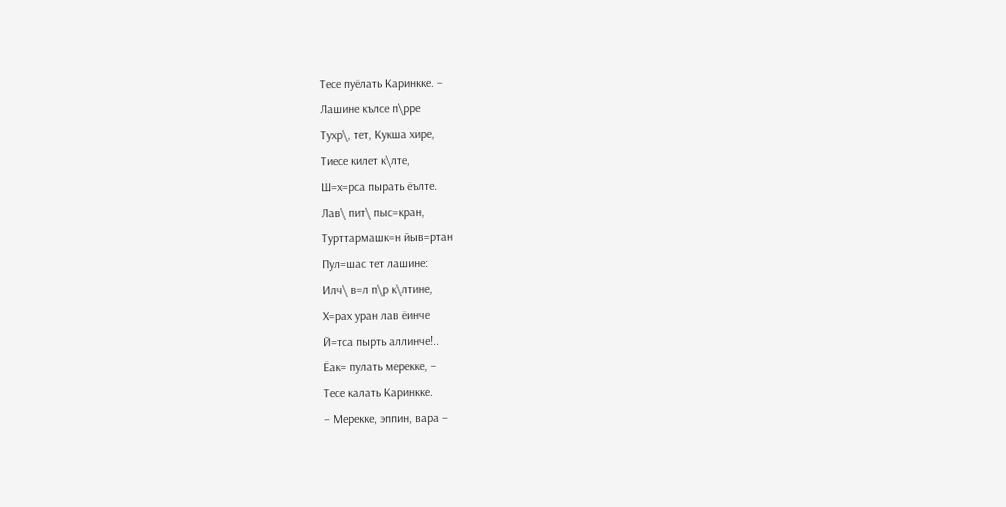Тесе пуёлать Каринкке. –
Лашине кълсе п\рре
Тухр\, тет, Кукша хире,
Тиесе килет к\лте,
Ш=х=рса пырать ёълте.
Лав\ пит\ пыс=кран,
Турттармашк=н йыв=ртан
Пул=шас тет лашине:
Илч\ в=л п\р к\лтине,
Х=рах уран лав ёинче
Й=тса пырть аллинче!..
Ёак= пулать мерекке, –
Тесе калать Каринкке.
– Мерекке, эппин, вара –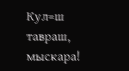Кул=ш тавраш, мыскара!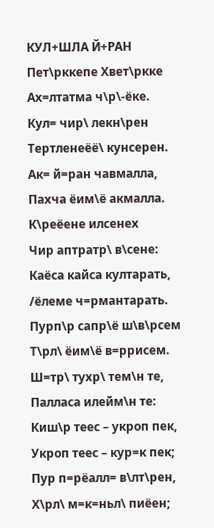КУЛ+ШЛА Й+РАН
Пет\рккепе Хвет\ркке
Ах=лтатма ч\р\-ёке.
Кул= чир\ лекн\рен
Тертленеёё\ кунсерен.
Ак= й=ран чавмалла,
Пахча ёим\ё акмалла.
К\реёене илсенех
Чир аптратр\ в\сене:
Каёса кайса култарать,
/ёлеме ч=рмантарать.
Пурп\р сапр\ё ш\в\рсем
Т\рл\ ёим\ё в=ррисем.
Ш=тр\ тухр\ тем\н те,
Палласа илейм\н те:
Киш\р теес – укроп пек,
Укроп теес – кур=к пек;
Пур п=рёалл= в\лт\рен,
Х\рл\ м=к=ньл\ пиёен;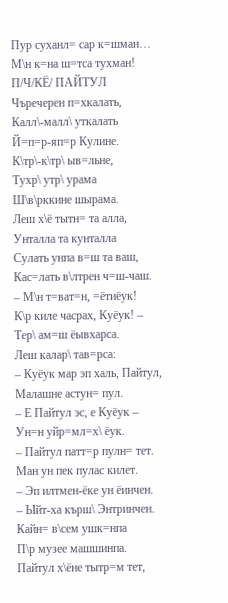Пур суханл= сар к=шман…
М\н к=на ш=тса тухман!
П/Ч/КЁ/ ПАЙТУЛ
Чъречерен п=хкалать,
Калл\-малл\ уткалать
Й=п=р-яп=р Кулине.
К\тр\-к\тр\ ыв=льне,
Тухр\ утр\ урама
Ш\в\рккине шырама.
Леш х\ё тытн= та алла,
Унталла та кунталла
Сулать унпа в=ш та ваш,
Кас=лать в\лтрен ч=ш-чаш.
– М\н т=ват=н, =ётиёук!
К\р киле часрах, Куёук! –
Тер\ ам=ш ёывхарса.
Леш калар\ тав=рса:
– Куёук мар эп халь, Пайтул,
Малашне астун= пул.
– Е Пайтул эс, е Куёук –
Ун=н уйр=мл=х\ ёук.
– Пайтул патт=р пулн= тет.
Ман ун пек пулас килет.
– Эп илтмен-ёке ун ёинчен.
– Ыйт-ха кърш\ Энтринчен.
Кайн= в\сем ушк=нпа
П\р музее машшинпа.
Пайтул х\ёне тытр=м тет,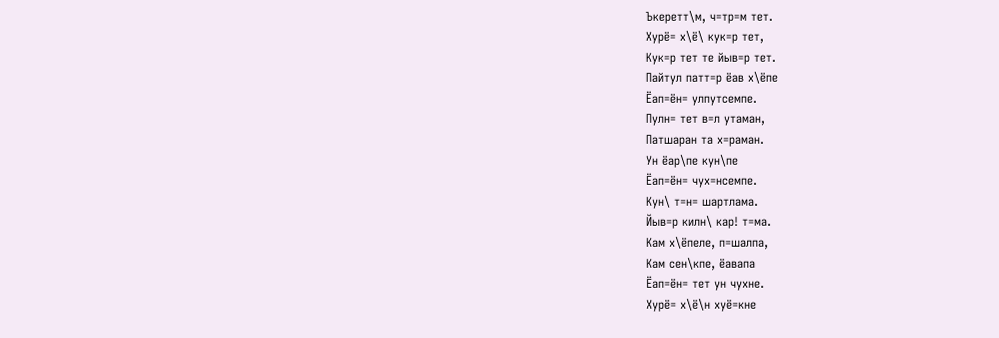Ъкеретт\м, ч=тр=м тет.
Хурё= х\ё\ кук=р тет,
Кук=р тет те йыв=р тет.
Пайтул патт=р ёав х\ёпе
Ёап=ён= улпутсемпе.
Пулн= тет в=л утаман,
Патшаран та х=раман.
Ун ёар\пе кун\пе
Ёап=ён= чух=нсемпе.
Кун\ т=н= шартлама.
Йыв=р килн\ кар! т=ма.
Кам х\ёпеле, п=шалпа,
Кам сен\кпе, ёавапа
Ёап=ён= тет ун чухне.
Хурё= х\ё\н хуё=кне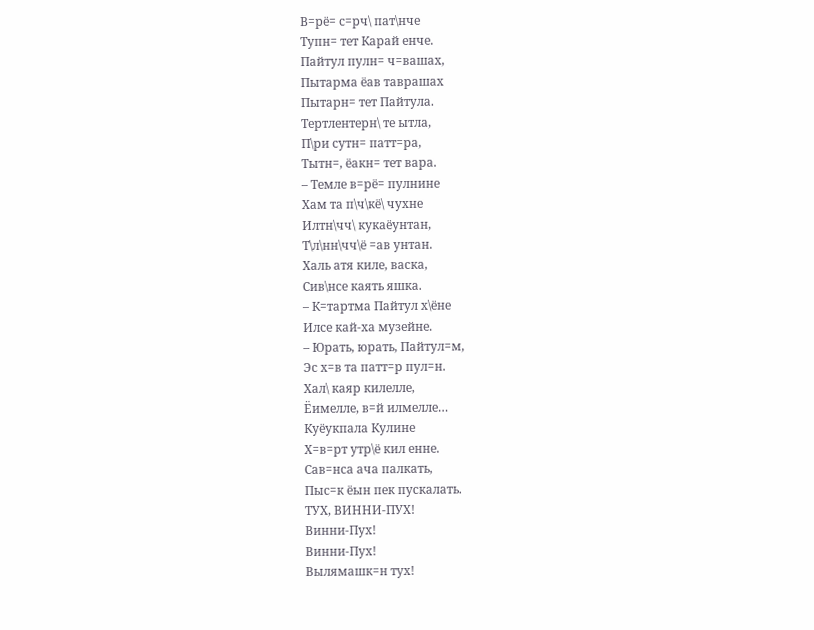В=рё= с=рч\ пат\нче
Тупн= тет Карай енче.
Пайтул пулн= ч=вашах,
Пытарма ёав таврашах
Пытарн= тет Пайтула.
Тертлентерн\ те ытла,
П\ри сутн= патт=ра,
Тытн=, ёакн= тет вара.
– Темле в=рё= пулнине
Хам та п\ч\кё\ чухне
Илтн\чч\ кукаёунтан,
Т\л\нн\чч\ё =ав унтан.
Халь атя киле, васка,
Сив\нсе каять яшка.
– К=тартма Пайтул х\ёне
Илсе кай-ха музейне.
– Юрать, юрать, Пайтул=м,
Эс х=в та патт=р пул=н.
Хал\ каяр килелле,
Ёимелле, в=й илмелле…
Куёукпала Кулине
Х=в=рт утр\ё кил енне.
Сав=нса ача палкать,
Пыс=к ёын пек пускалать.
ТУХ, ВИННИ-ПУХ!
Винни-Пух!
Винни-Пух!
Вылямашк=н тух!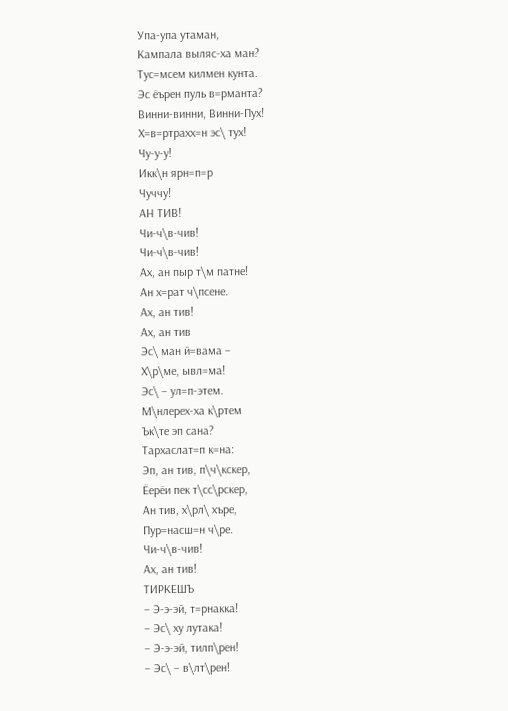Упа-упа утаман,
Кампала выляс-ха ман?
Тус=мсем килмен кунта.
Эс ёърен пуль в=рманта?
Винни-винни, Винни-Пух!
Х=в=ртрахх=н эс\ тух!
Чу-у-у!
Икк\н ярн=п=р
Чуччу!
АН ТИВ!
Чи-ч\в-чив!
Чи-ч\в-чив!
Ах, ан пыр т\м патне!
Ан х=рат ч\псене.
Ах, ан тив!
Ах, ан тив
Эс\ ман й=вама –
Х\р\ме, ывл=ма!
Эс\ – ул=п-этем.
М\нлерех-ха к\ртем
Ък\те эп сана?
Тархаслат=п к=на:
Эп, ан тив, п\ч\кскер,
Ёерёи пек т\сс\рскер,
Ан тив, х\рл\ хъре,
Пур=насш=н ч\ре.
Чи-ч\в-чив!
Ах, ан тив!
ТИРКЕШЪ
– Э-э-эй, т=рнакка!
– Эс\ ху лутака!
– Э-э-эй, тилп\рен!
– Эс\ – в\лт\рен!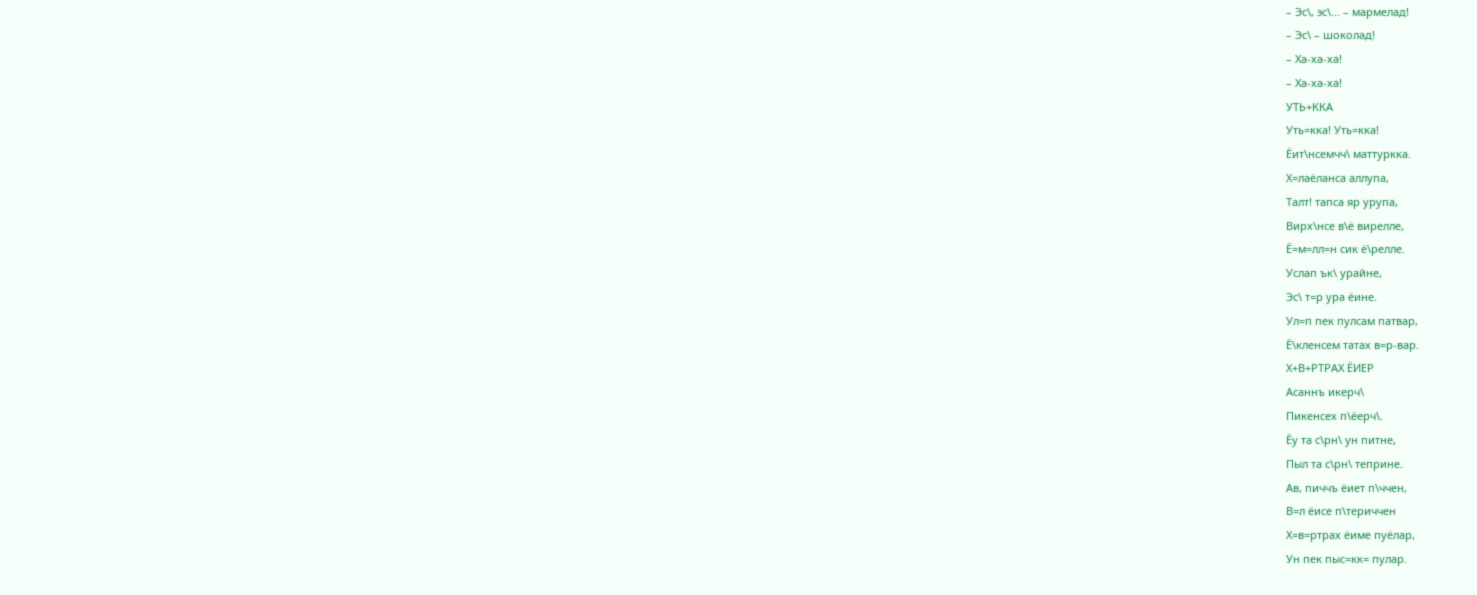– Эс\, эс\... – мармелад!
– Эс\ – шоколад!
– Ха-ха-ха!
– Ха-ха-ха!
УТЬ+ККА
Уть=кка! Уть=кка!
Ёит\нсемчч\ маттуркка.
Х=лаёланса аллупа,
Талт! тапса яр урупа,
Вирх\нсе в\ё вирелле,
Ё=м=лл=н сик ё\релле.
Услап ък\ урайне,
Эс\ т=р ура ёине.
Ул=п пек пулсам патвар,
Ё\кленсем татах в=р-вар.
Х+В+РТРАХ ЁИЕР
Асаннъ икерч\
Пикенсех п\ёерч\.
Ёу та с\рн\ ун питне,
Пыл та с\рн\ теприне.
Ав, пиччъ ёиет п\ччен,
В=л ёисе п\териччен
Х=в=ртрах ёиме пуёлар,
Ун пек пыс=кк= пулар.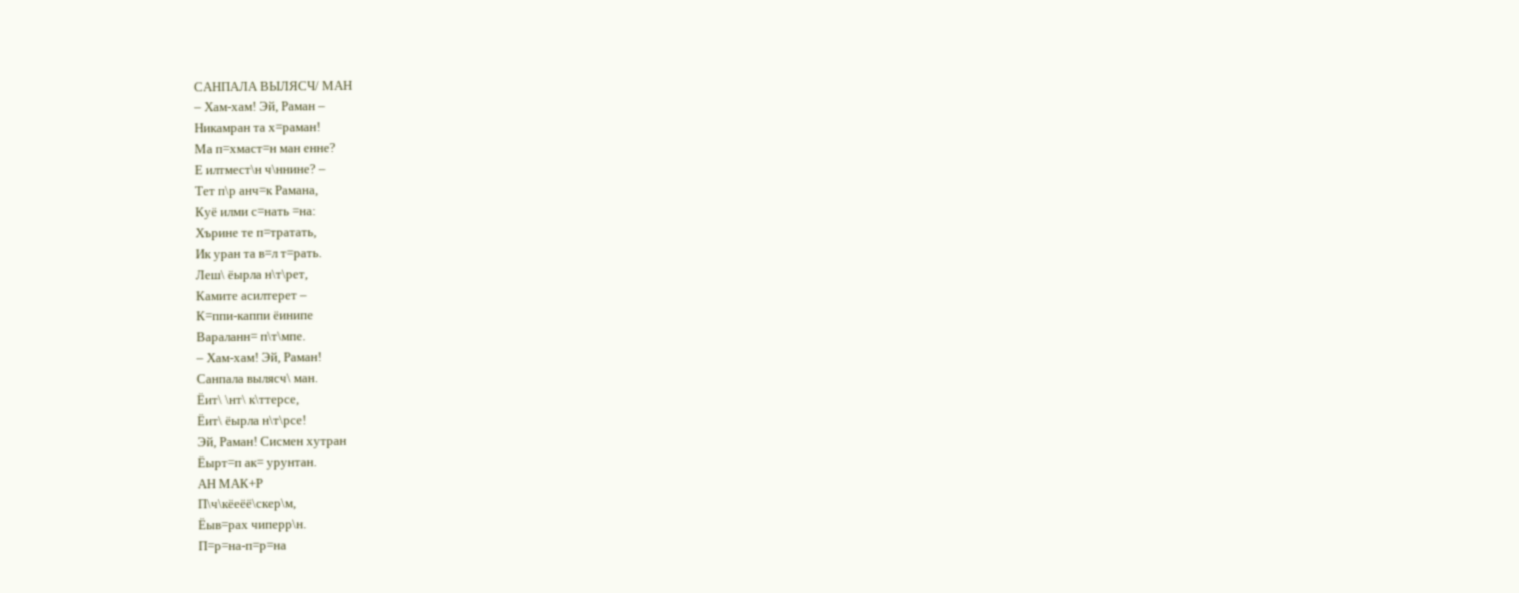САНПАЛА ВЫЛЯСЧ/ МАН
– Хам-хам! Эй, Раман –
Никамран та х=раман!
Ма п=хмаст=н ман енне?
Е илтмест\н ч\ннине? –
Тет п\р анч=к Рамана,
Куё илми с=нать =на:
Хърине те п=тратать,
Ик уран та в=л т=рать.
Леш\ ёырла н\т\рет,
Камите асилтерет –
К=ппи-каппи ёинипе
Вараланн= п\т\мпе.
– Хам-хам! Эй, Раман!
Санпала вылясч\ ман.
Ёит\ \нт\ к\ттерсе,
Ёит\ ёырла н\т\рсе!
Эй, Раман! Сисмен хутран
Ёырт=п ак= урунтан.
АН МАК+Р
П\ч\кёеёё\скер\м,
Ёыв=рах чиперр\н.
П=р=на-п=р=на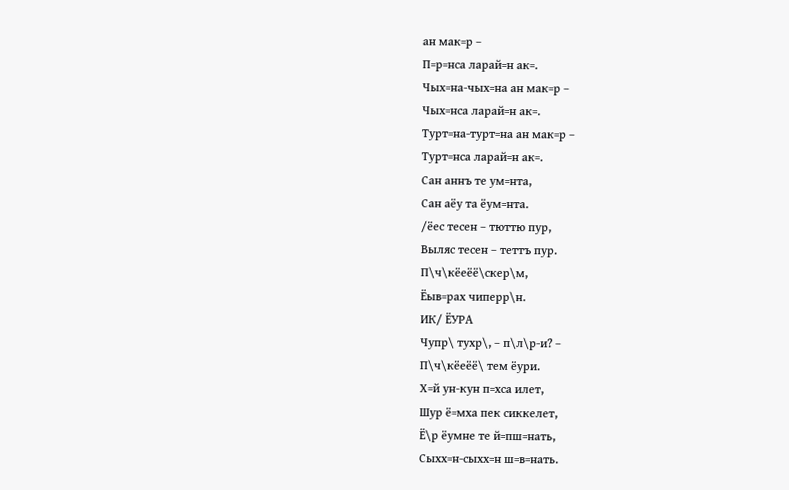ан мак=р –
П=р=нса ларай=н ак=.
Чых=на-чых=на ан мак=р –
Чых=нса ларай=н ак=.
Турт=на-турт=на ан мак=р –
Турт=нса ларай=н ак=.
Сан аннъ те ум=нта,
Сан аёу та ёум=нта.
/ёес тесен – тюттю пур,
Выляс тесен – теттъ пур.
П\ч\кёеёё\скер\м,
Ёыв=рах чиперр\н.
ИК/ ЁУРА
Чупр\ тухр\, – п\л\р-и? –
П\ч\кёеёё\ тем ёури.
Х=й ун-кун п=хса илет,
Шур ё=мха пек сиккелет,
Ё\р ёумне те й=пш=нать,
Сыхх=н-сыхх=н ш=в=нать.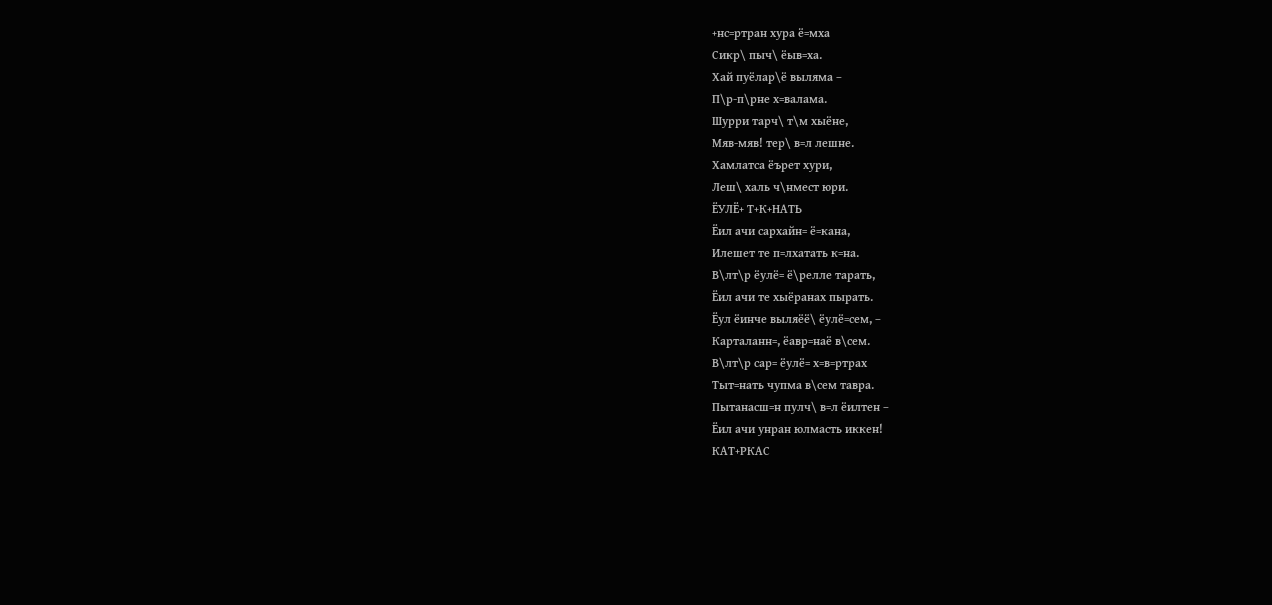+нс=ртран хура ё=мха
Сикр\ пыч\ ёыв=ха.
Хай пуёлар\ё выляма –
П\р-п\рне х=валама.
Шурри тарч\ т\м хыёне,
Мяв-мяв! тер\ в=л лешне.
Хамлатса ёърет хури,
Леш\ халь ч\нмест юри.
ЁУЛЁ+ Т+К+НАТЬ
Ёил ачи сархайн= ё=кана,
Илешет те п=лхатать к=на.
В\лт\р ёулё= ё\релле тарать,
Ёил ачи те хыёранах пырать.
Ёул ёинче выляёё\ ёулё=сем, –
Карталанн=, ёавр=наё в\сем.
В\лт\р сар= ёулё= х=в=ртрах
Тыт=нать чупма в\сем тавра.
Пытанасш=н пулч\ в=л ёилтен –
Ёил ачи унран юлмасть иккен!
КАТ+РКАС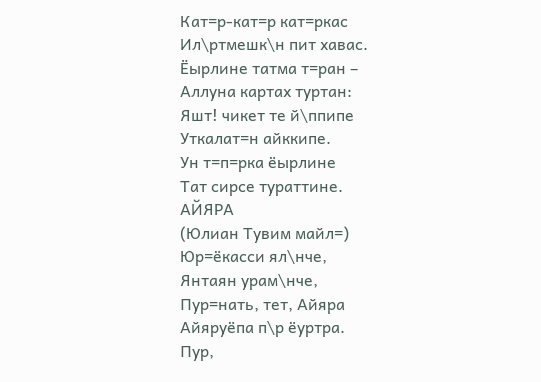Кат=р-кат=р кат=ркас
Ил\ртмешк\н пит хавас.
Ёырлине татма т=ран –
Аллуна картах туртан:
Яшт! чикет те й\ппипе
Уткалат=н айккипе.
Ун т=п=рка ёырлине
Тат сирсе тураттине.
АЙЯРА
(Юлиан Тувим майл=)
Юр=ёкасси ял\нче,
Янтаян урам\нче,
Пур=нать, тет, Айяра
Айяруёпа п\р ёуртра.
Пур,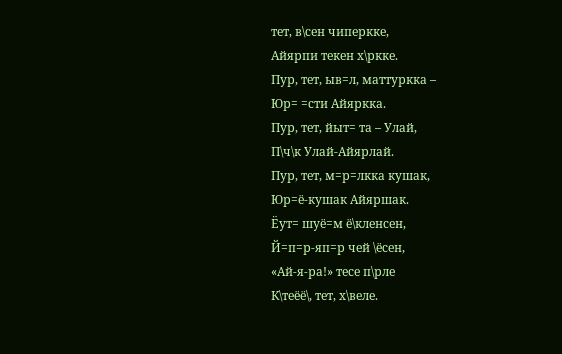тет, в\сен чиперкке,
Айярпи текен х\ркке.
Пур, тет, ыв=л, маттуркка –
Юр= =сти Айяркка.
Пур, тет, йыт= та – Улай,
П\ч\к Улай-Айярлай.
Пур, тет, м=р=лкка кушак,
Юр=ё-кушак Айяршак.
Ёут= шуё=м ё\кленсен,
Й=п=р-яп=р чей \ёсен,
«Ай-я-ра!» тесе п\рле
К\теёё\, тет, х\веле.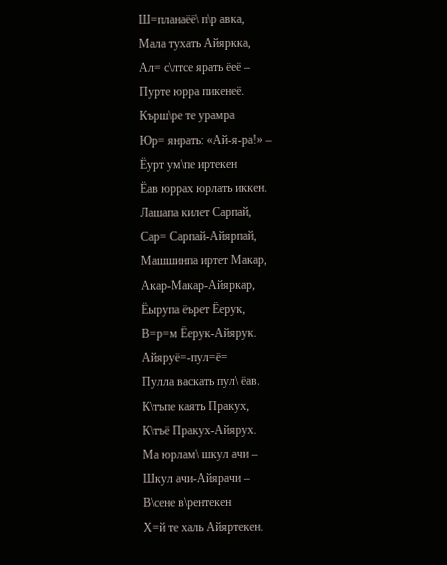Ш=планаёё\ п\р авка,
Мала тухать Айяркка,
Ал= с\лтсе ярать ёеё –
Пурте юрра пикенеё.
Кърш\ре те урамра
Юр= янрать: «Ай-я-ра!» –
Ёурт ум\пе иртекен
Ёав юррах юрлать иккен.
Лашапа килет Сарпай,
Сар= Сарпай-Айярпай,
Машшинпа иртет Макар,
Акар-Макар-Айяркар,
Ёырупа ёърет Ёерук,
В=р=м Ёерук-Айярук.
Айяруё=-пул=ё=
Пулла васкать пул\ ёав.
К\тъпе каять Пракух,
К\тъё Пракух-Айярух.
Ма юрлам\ шкул ачи –
Шкул ачи-Айярачи –
В\сене в\рентекен
Х=й те халь Айяртекен.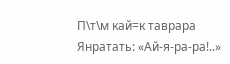П\т\м кай=к таврара
Янратать: «Ай-я-ра-ра!..»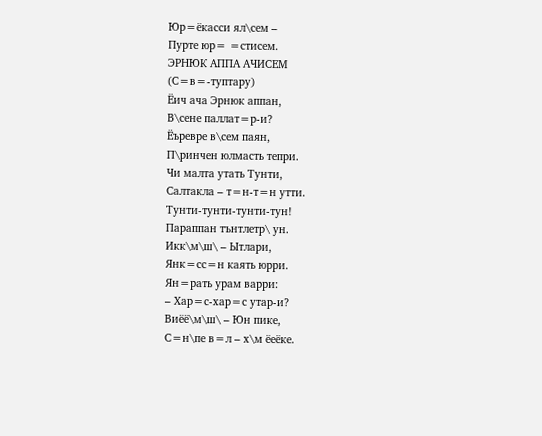Юр=ёкасси ял\сем –
Пурте юр= =стисем.
ЭРНЮК АППА АЧИСЕМ
(С=в=-туптару)
Ёич ача Эрнюк аппан,
В\сене паллат=р-и?
Ёъревре в\сем паян,
П\ринчен юлмасть тепри.
Чи малта утать Тунти,
Салтакла – т=н-т=н утти.
Тунти-тунти-тунти-тун!
Параппан тънтлетр\ ун.
Икк\м\ш\ – Ытлари,
Янк=сс=н каять юрри.
Ян=рать урам варри:
– Хар=с-хар=с утар-и?
Виёё\м\ш\ – Юн пике,
С=н\пе в=л – х\м ёеёке.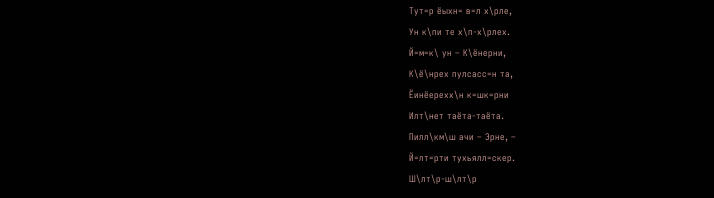Тут=р ёыхн= в=л х\рле,
Ун к\пи те х\п-х\рлех.
Й=м=к\ ун – К\ёнерни,
К\ё\нрех пулсасс=н та,
Ёинёерехх\н к=шк=рни
Илт\нет таёта-таёта.
Пилл\км\ш ачи – Эрне, –
Й=лт=рти тухьялл=скер.
Ш\лт\р-ш\лт\р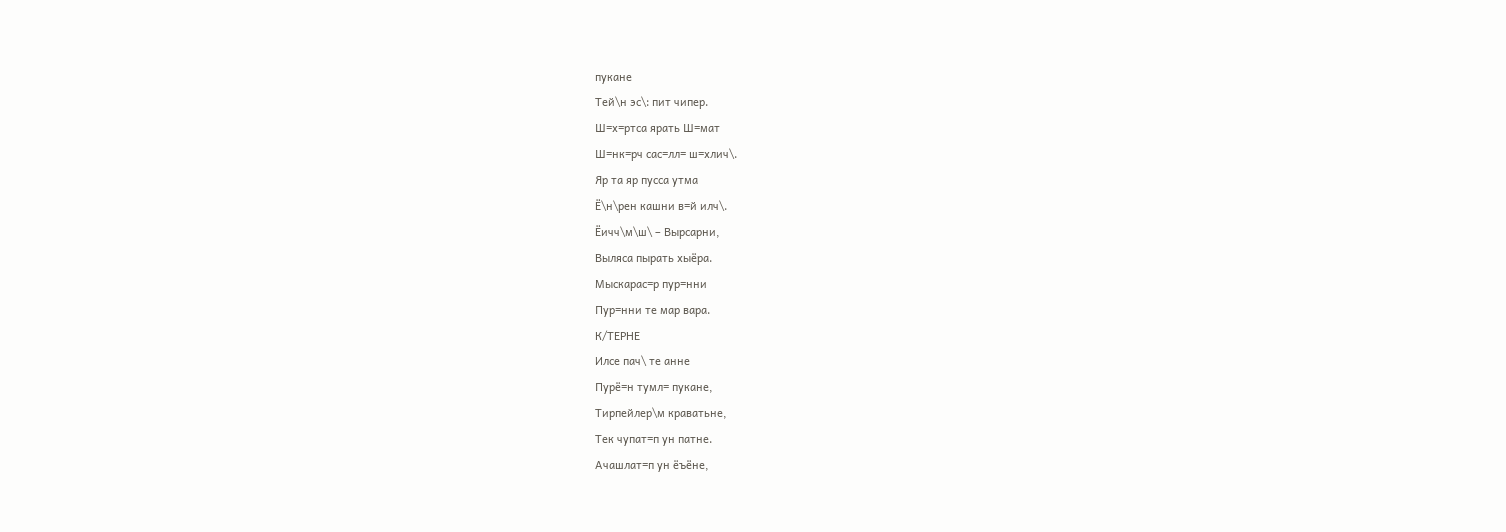пукане
Тей\н эс\: пит чипер.
Ш=х=ртса ярать Ш=мат
Ш=нк=рч сас=лл= ш=хлич\.
Яр та яр пусса утма
Ё\н\рен кашни в=й илч\.
Ёичч\м\ш\ – Вырсарни,
Выляса пырать хыёра.
Мыскарас=р пур=нни
Пур=нни те мар вара.
К/ТЕРНЕ
Илсе пач\ те анне
Пурё=н тумл= пукане,
Тирпейлер\м краватьне,
Тек чупат=п ун патне.
Ачашлат=п ун ёъёне,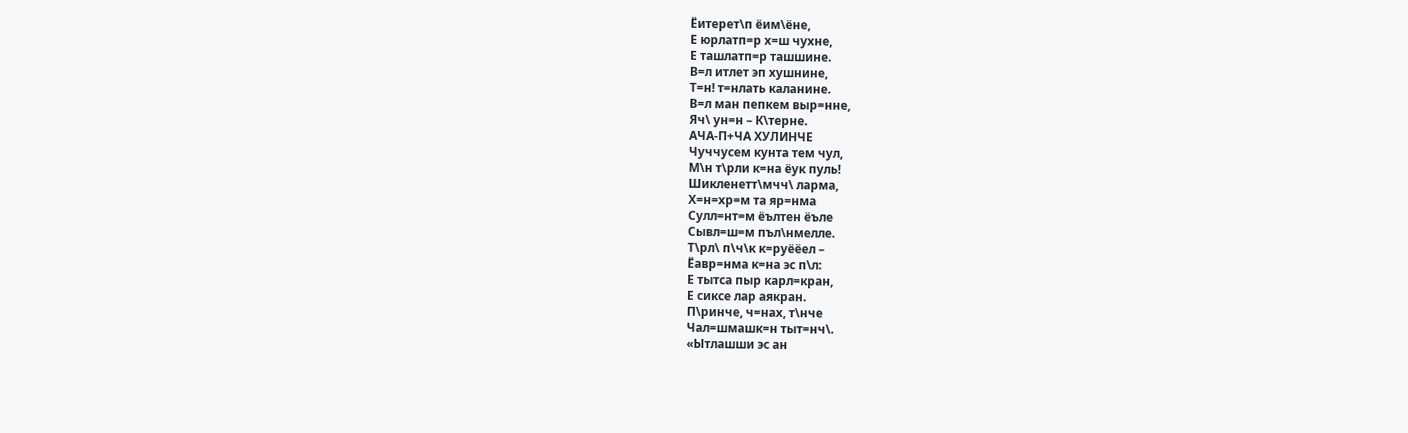Ёитерет\п ёим\ёне,
Е юрлатп=р х=ш чухне,
Е ташлатп=р ташшине.
В=л итлет эп хушнине,
Т=н! т=нлать каланине.
В=л ман пепкем выр=нне,
Яч\ ун=н – К\терне.
АЧА-П+ЧА ХУЛИНЧЕ
Чуччусем кунта тем чул,
М\н т\рли к=на ёук пуль!
Шикленетт\мчч\ ларма,
Х=н=хр=м та яр=нма
Сулл=нт=м ёълтен ёъле
Сывл=ш=м пъл\нмелле.
Т\рл\ п\ч\к к=руёёел –
Ёавр=нма к=на эс п\л:
Е тытса пыр карл=кран,
Е сиксе лар аякран.
П\ринче, ч=нах, т\нче
Чал=шмашк=н тыт=нч\.
«Ытлашши эс ан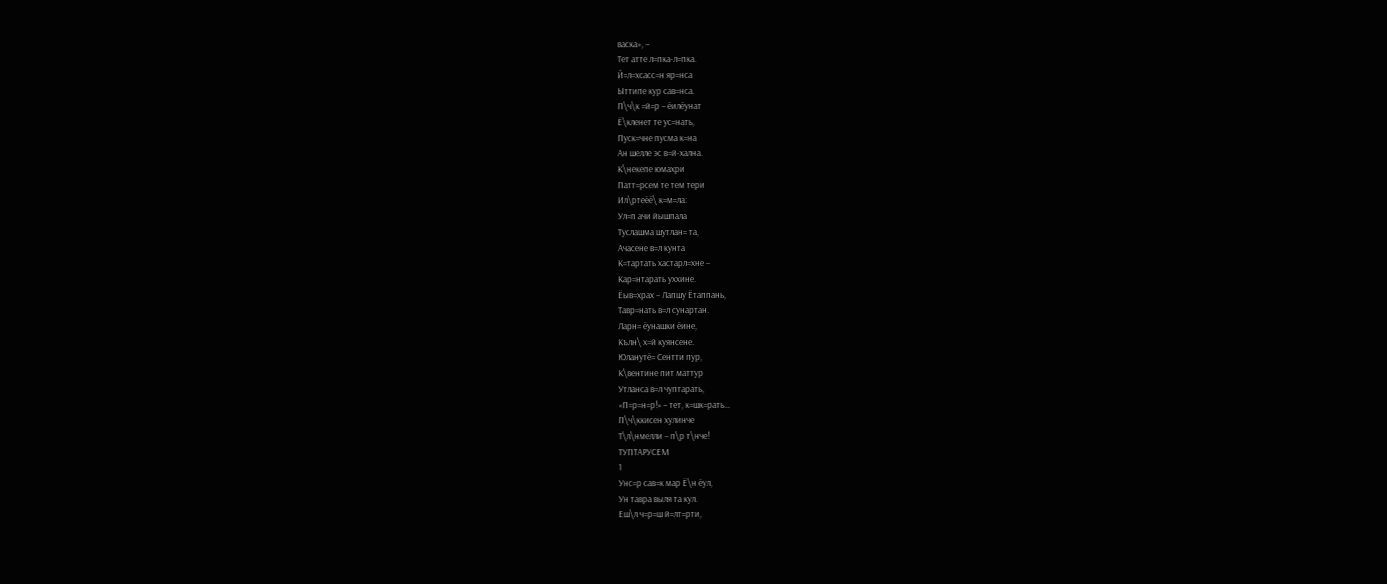васка», –
Тет атте л=пка-л=пка.
Й=л=хсасс=н яр=нса
Ыттипе кур сав=нса.
П\ч\к =й=р – ёилёунат
Ё\кленет те ус=нать,
Пуск=чне пусма к=на
Ан шелле эс в=й-хална.
К\некепе юмахри
Патт=рсем те тем тери
Ил\ртеёё\ к=м=ла:
Ул=п ачи йышпала
Туслашма шутлан= та,
Ачасене в=л кунта
К=тартать хастарл=хне –
Кар=нтарать уххине.
Ёыв=храх – Лапшу Ётаппань,
Тавр=нать в=л сунартан.
Ларн= ёунашки ёине,
Кълн\ х=й куянсене.
Юланутё= Сентти пур,
К\вентине пит маттур
Утланса в=л чуптарать,
«П=р=н=р!» – тет, к=шк=рать…
П\ч\ккисен хулинче
Т\л\нмелли – п\р т\нче!
ТУПТАРУСЕМ
1
Унс=р сав=к мар Ё\н ёул,
Ун тавра выля та кул.
Еш\л ч=р=ш й=лт=рти,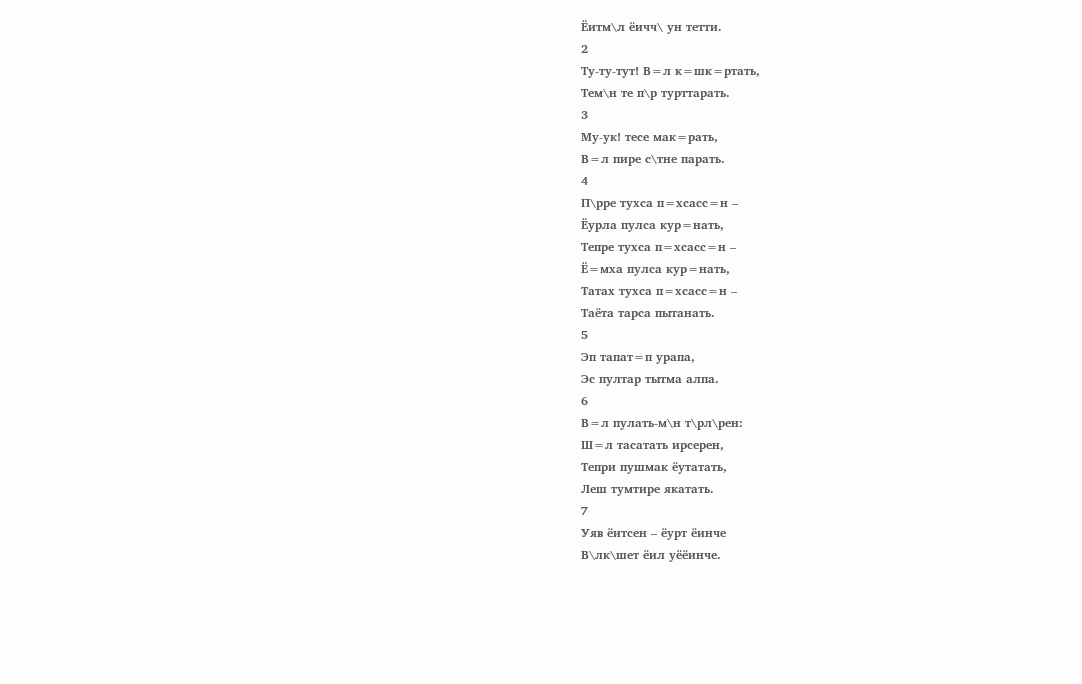Ёитм\л ёичч\ ун тетти.
2
Ту-ту-тут! В=л к=шк=ртать,
Тем\н те п\р турттарать.
3
Му-ук! тесе мак=рать,
В=л пире с\тне парать.
4
П\рре тухса п=хсасс=н –
Ёурла пулса кур=нать,
Тепре тухса п=хсасс=н –
Ё=мха пулса кур=нать,
Татах тухса п=хсасс=н –
Таёта тарса пытанать.
5
Эп тапат=п урапа,
Эс пултар тытма алпа.
6
В=л пулать-м\н т\рл\рен:
Ш=л тасатать ирсерен,
Тепри пушмак ёутатать,
Леш тумтире якатать.
7
Уяв ёитсен – ёурт ёинче
В\лк\шет ёил уёёинче.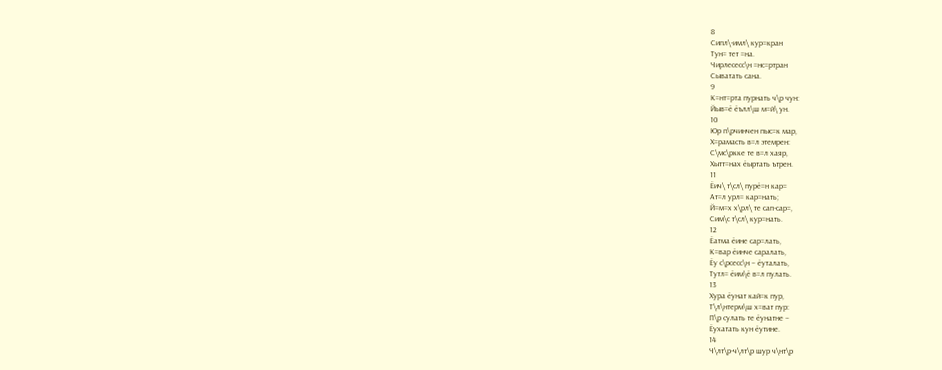8
Сипл\-имл\ кур=кран
Тун= тет =на.
Чирлесесс\н =нс=ртран
Сыватать сана.
9
К=нт=рта пурнать ч\р чун:
Йыв=ё ёълл\ш м=й\ ун.
10
Юр п\рчинчен пыс=к мар,
Х=рамасть в=л этемрен:
С\мс\ркке те в=л хаяр,
Хытт=нах ёыртать ътрен.
11
Ёич\ т\сл\ пурё=н кар=
Ат=л урл= кар=нать;
Й=м=х х\рл\ те сап-сар=,
Сим\с т\сл\ кур=нать.
12
Ёатма ёине сар=лать,
К=вар ёинче саралать,
Ёу с\рсесс\н – ёуталать,
Тутл= ёим\ё в=л пулать.
13
Хура ёунат кай=к пур,
Т\л\нтерм\ш х=ват пур:
П\р сулать те ёунатне –
Ёухатать кун ёутине.
14
Ч\лт\р-ч\лт\р шур ч\нт\р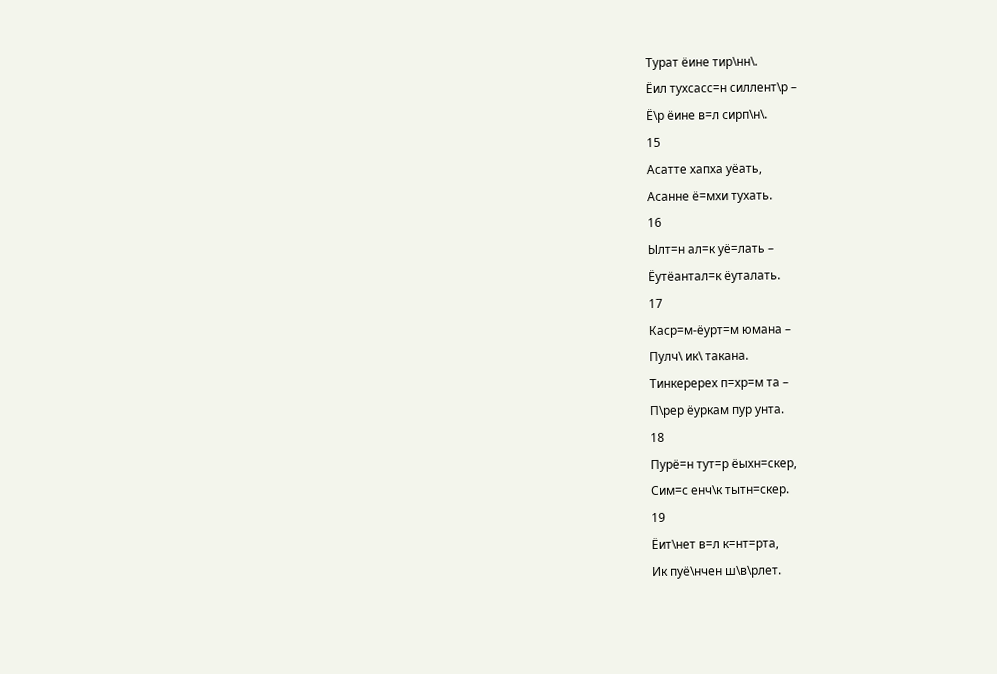Турат ёине тир\нн\.
Ёил тухсасс=н силлент\р –
Ё\р ёине в=л сирп\н\.
15
Асатте хапха уёать,
Асанне ё=мхи тухать.
16
Ылт=н ал=к уё=лать –
Ёутёантал=к ёуталать.
17
Каср=м-ёурт=м юмана –
Пулч\ ик\ такана.
Тинкеререх п=хр=м та –
П\рер ёуркам пур унта.
18
Пурё=н тут=р ёыхн=скер,
Сим=с енч\к тытн=скер.
19
Ёит\нет в=л к=нт=рта,
Ик пуё\нчен ш\в\рлет.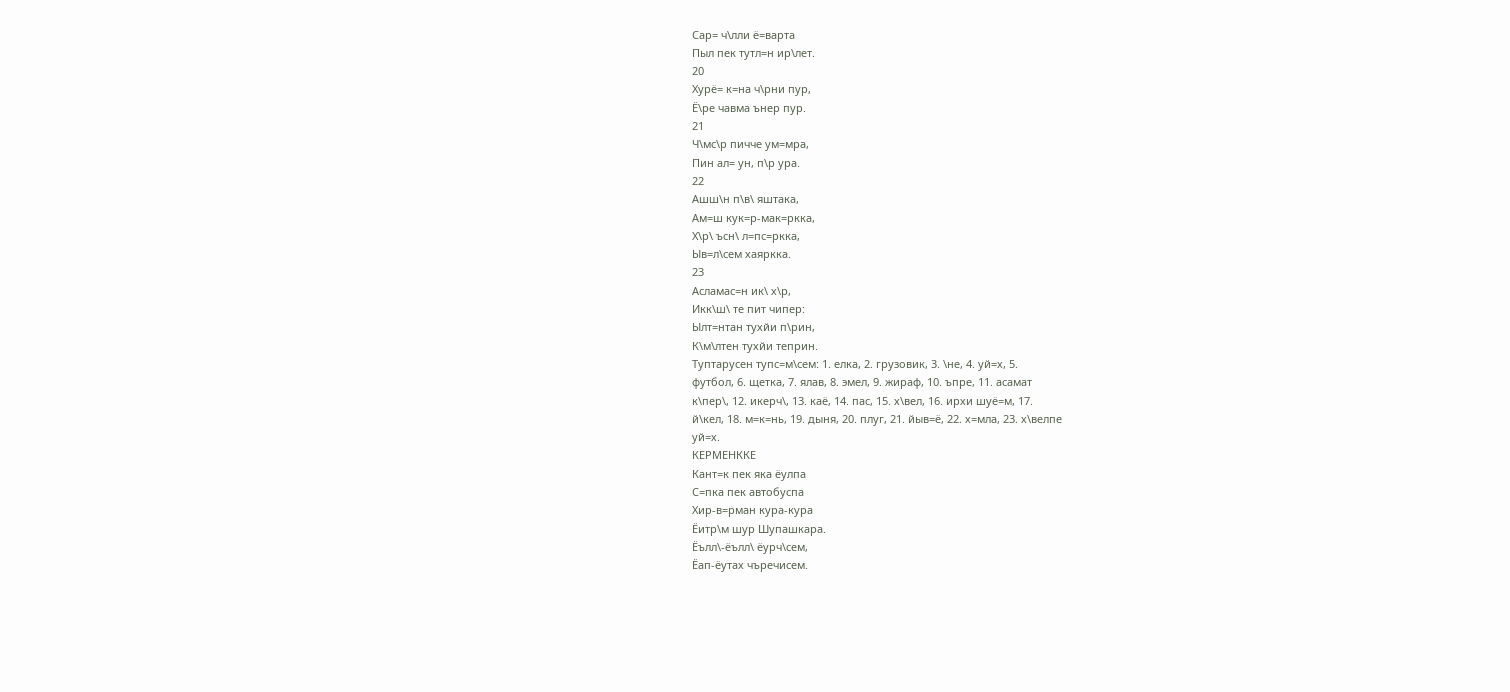Сар= ч\лли ё=варта
Пыл пек тутл=н ир\лет.
20
Хурё= к=на ч\рни пур,
Ё\ре чавма ънер пур.
21
Ч\мс\р пичче ум=мра,
Пин ал= ун, п\р ура.
22
Ашш\н п\в\ яштака,
Ам=ш кук=р-мак=ркка,
Х\р\ ъсн\ л=пс=ркка,
Ыв=л\сем хаяркка.
23
Асламас=н ик\ х\р,
Икк\ш\ те пит чипер:
Ылт=нтан тухйи п\рин,
К\м\лтен тухйи теприн.
Туптарусен тупс=м\сем: 1. елка, 2. грузовик, 3. \не, 4. уй=х, 5.
футбол, 6. щетка, 7. ялав, 8. эмел, 9. жираф, 10. ъпре, 11. асамат
к\пер\, 12. икерч\, 13. каё, 14. пас, 15. х\вел, 16. ирхи шуё=м, 17.
й\кел, 18. м=к=нь, 19. дыня, 20. плуг, 21. йыв=ё, 22. х=мла, 23. х\велпе
уй=х.
КЕРМЕНККЕ
Кант=к пек яка ёулпа
С=пка пек автобуспа
Хир-в=рман кура-кура
Ёитр\м шур Шупашкара.
Ёълл\-ёълл\ ёурч\сем,
Ёап-ёутах чъречисем.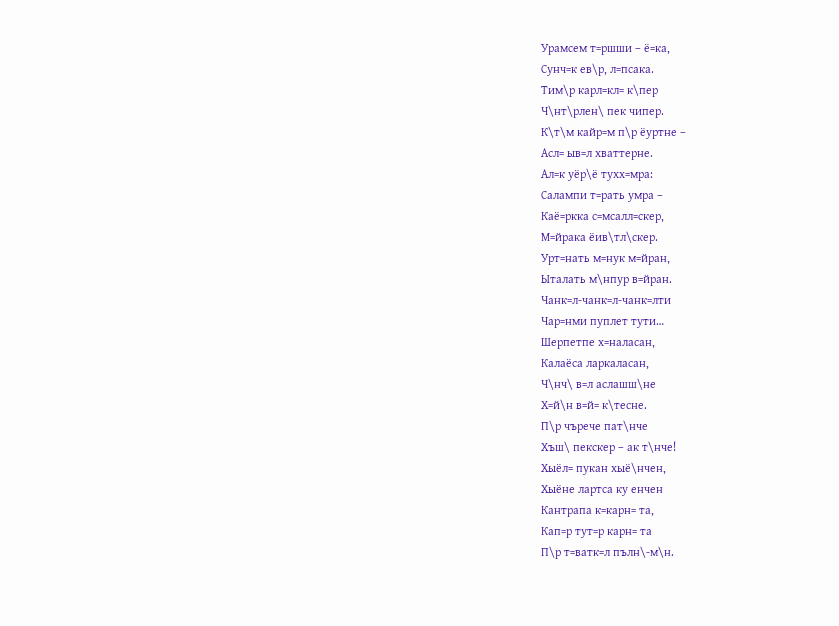Урамсем т=ршши – ё=ка,
Сунч=к ев\р, л=псака.
Тим\р карл=кл= к\пер
Ч\нт\рлен\ пек чипер.
К\т\м кайр=м п\р ёуртне –
Асл= ыв=л хваттерне.
Ал=к уёр\ё тухх=мра:
Салампи т=рать умра –
Каё=ркка с=мсалл=скер,
М=йрака ёив\тл\скер.
Урт=нать м=нук м=йран,
Ыталать м\нпур в=йран.
Чанк=л-чанк=л-чанк=лти
Чар=нми пуплет тути…
Шерпетпе х=наласан,
Калаёса ларкаласан,
Ч\нч\ в=л аслашш\не
Х=й\н в=й= к\тесне.
П\р чърече пат\нче
Хъш\ пекскер – ак т\нче!
Хыёл= пукан хыё\нчен,
Хыёне лартса ку енчен
Кантрапа к=карн= та,
Кап=р тут=р карн= та
П\р т=ватк=л пълн\-м\н.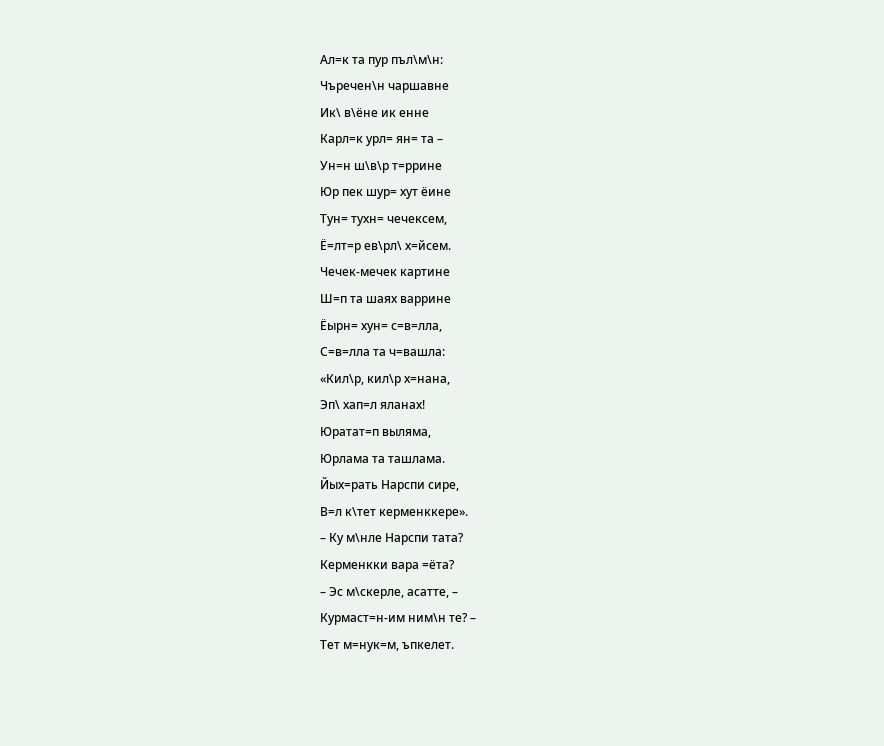Ал=к та пур пъл\м\н:
Чъречен\н чаршавне
Ик\ в\ёне ик енне
Карл=к урл= ян= та –
Ун=н ш\в\р т=ррине
Юр пек шур= хут ёине
Тун= тухн= чечексем,
Ё=лт=р ев\рл\ х=йсем.
Чечек-мечек картине
Ш=п та шаях варрине
Ёырн= хун= с=в=лла,
С=в=лла та ч=вашла:
«Кил\р, кил\р х=нана,
Эп\ хап=л яланах!
Юратат=п выляма,
Юрлама та ташлама.
Йых=рать Нарспи сире,
В=л к\тет керменккере».
– Ку м\нле Нарспи тата?
Керменкки вара =ёта?
– Эс м\скерле, асатте, –
Курмаст=н-им ним\н те? –
Тет м=нук=м, ъпкелет.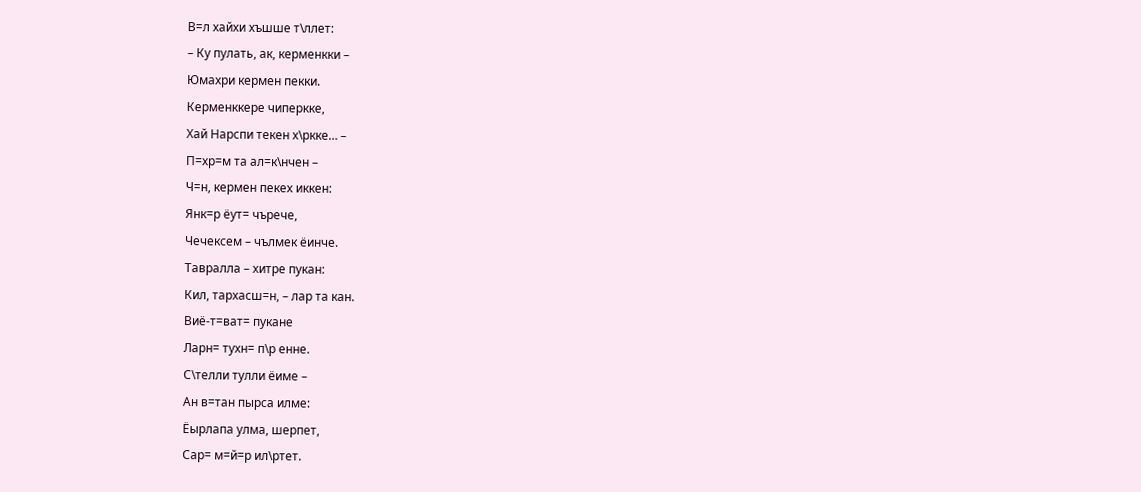В=л хайхи хъшше т\ллет:
– Ку пулать, ак, керменкки –
Юмахри кермен пекки.
Керменккере чиперкке,
Хай Нарспи текен х\ркке… –
П=хр=м та ал=к\нчен –
Ч=н, кермен пекех иккен:
Янк=р ёут= чърече,
Чечексем – чълмек ёинче.
Тавралла – хитре пукан:
Кил, тархасш=н, – лар та кан.
Виё-т=ват= пукане
Ларн= тухн= п\р енне.
С\телли тулли ёиме –
Ан в=тан пырса илме:
Ёырлапа улма, шерпет,
Сар= м=й=р ил\ртет.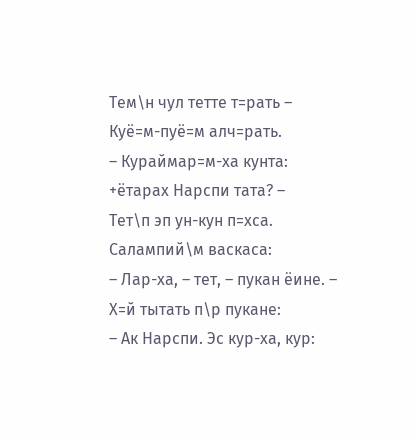Тем\н чул тетте т=рать –
Куё=м-пуё=м алч=рать.
– Кураймар=м-ха кунта:
+ётарах Нарспи тата? –
Тет\п эп ун-кун п=хса.
Салампий\м васкаса:
– Лар-ха, – тет, – пукан ёине. –
Х=й тытать п\р пукане:
– Ак Нарспи. Эс кур-ха, кур: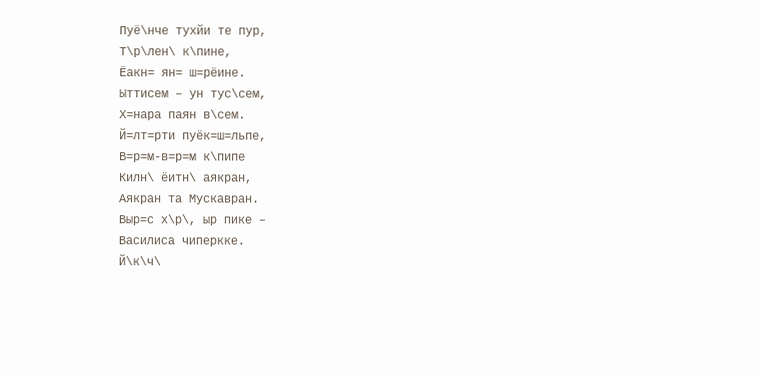Пуё\нче тухйи те пур,
Т\р\лен\ к\пине,
Ёакн= ян= ш=рёине.
Ыттисем – ун тус\сем,
Х=нара паян в\сем.
Й=лт=рти пуёк=ш=льпе,
В=р=м-в=р=м к\пипе
Килн\ ёитн\ аякран,
Аякран та Мускавран.
Выр=с х\р\, ыр пике –
Василиса чиперкке.
Й\к\ч\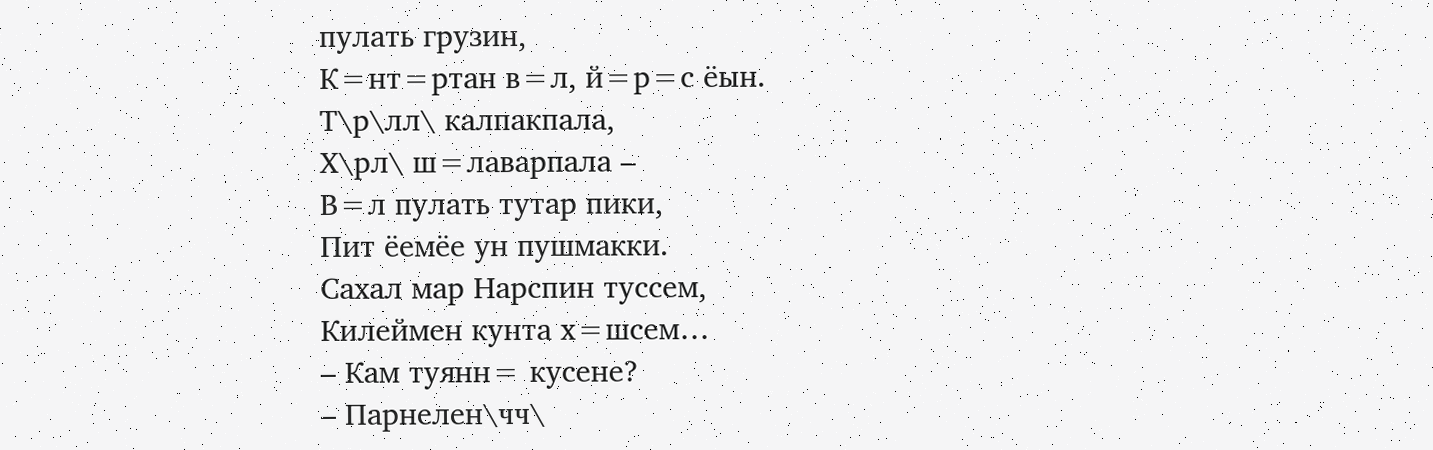пулать грузин,
К=нт=ртан в=л, й=р=с ёын.
Т\р\лл\ калпакпала,
Х\рл\ ш=лаварпала –
В=л пулать тутар пики,
Пит ёемёе ун пушмакки.
Сахал мар Нарспин туссем,
Килеймен кунта х=шсем…
– Кам туянн= кусене?
– Парнелен\чч\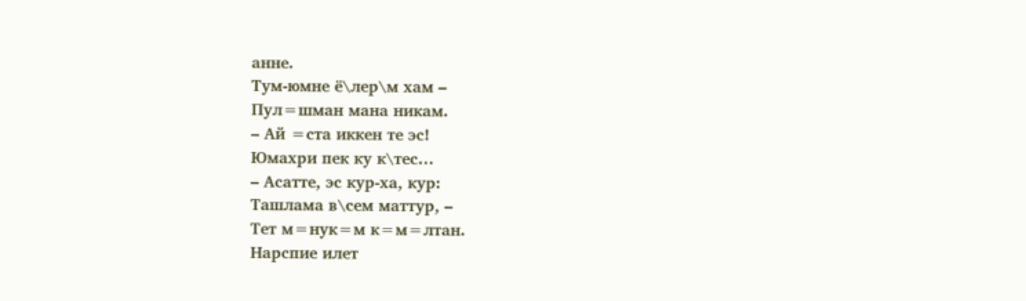анне.
Тум-юмне ё\лер\м хам –
Пул=шман мана никам.
– Ай =ста иккен те эс!
Юмахри пек ку к\тес…
– Асатте, эс кур-ха, кур:
Ташлама в\сем маттур, –
Тет м=нук=м к=м=лтан.
Нарспие илет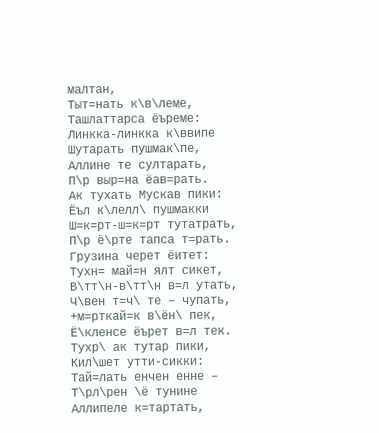малтан,
Тыт=нать к\в\леме,
Ташлаттарса ёъреме:
Линкка-линкка к\ввипе
Шутарать пушмак\пе,
Аллине те султарать,
П\р выр=на ёав=рать.
Ак тухать Мускав пики:
Ёъл к\лелл\ пушмакки
Ш=к=рт-ш=к=рт тутатрать,
П\р ё\рте тапса т=рать.
Грузина черет ёитет:
Тухн= май=н ялт сикет,
В\тт\н-в\тт\н в=л утать,
Ч\вен т=ч\ те – чупать,
+м=рткай=к в\ён\ пек,
Ё\кленсе ёърет в=л тек.
Тухр\ ак тутар пики,
Кил\шет утти-сикки:
Тай=лать енчен енне –
Т\рл\рен \ё тунине
Аллипеле к=тартать,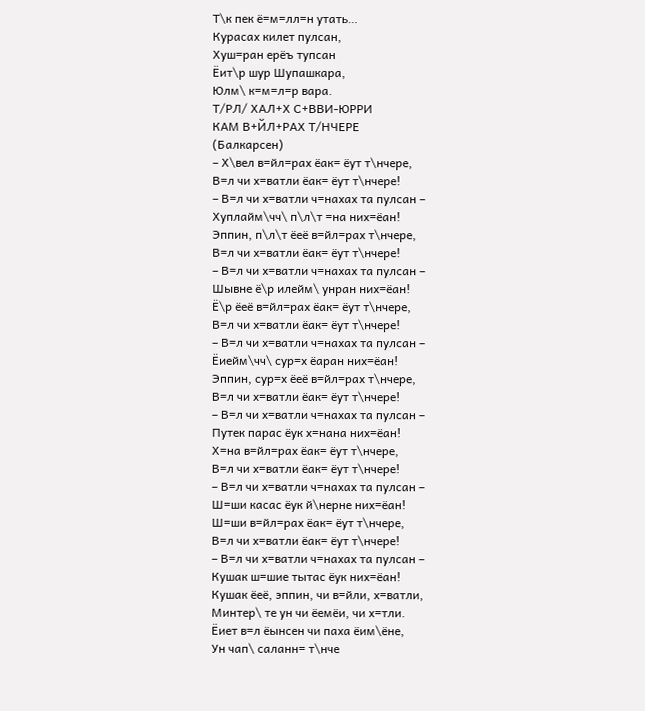Т\к пек ё=м=лл=н утать…
Курасах килет пулсан,
Хуш=ран ерёъ тупсан
Ёит\р шур Шупашкара,
Юлм\ к=м=л=р вара.
Т/РЛ/ ХАЛ+Х С+ВВИ-ЮРРИ
КАМ В+ЙЛ+РАХ Т/НЧЕРЕ
(Балкарсен)
– Х\вел в=йл=рах ёак= ёут т\нчере,
В=л чи х=ватли ёак= ёут т\нчере!
– В=л чи х=ватли ч=нахах та пулсан –
Хуплайм\чч\ п\л\т =на них=ёан!
Эппин, п\л\т ёеё в=йл=рах т\нчере,
В=л чи х=ватли ёак= ёут т\нчере!
– В=л чи х=ватли ч=нахах та пулсан –
Шывне ё\р илейм\ унран них=ёан!
Ё\р ёеё в=йл=рах ёак= ёут т\нчере,
В=л чи х=ватли ёак= ёут т\нчере!
– В=л чи х=ватли ч=нахах та пулсан –
Ёиейм\чч\ сур=х ёаран них=ёан!
Эппин, сур=х ёеё в=йл=рах т\нчере,
В=л чи х=ватли ёак= ёут т\нчере!
– В=л чи х=ватли ч=нахах та пулсан –
Путек парас ёук х=нана них=ёан!
Х=на в=йл=рах ёак= ёут т\нчере,
В=л чи х=ватли ёак= ёут т\нчере!
– В=л чи х=ватли ч=нахах та пулсан –
Ш=ши касас ёук й\нерне них=ёан!
Ш=ши в=йл=рах ёак= ёут т\нчере,
В=л чи х=ватли ёак= ёут т\нчере!
– В=л чи х=ватли ч=нахах та пулсан –
Кушак ш=шие тытас ёук них=ёан!
Кушак ёеё, эппин, чи в=йли, х=ватли,
Минтер\ те ун чи ёемёи, чи х=тли.
Ёиет в=л ёынсен чи паха ёим\ёне,
Ун чап\ саланн= т\нче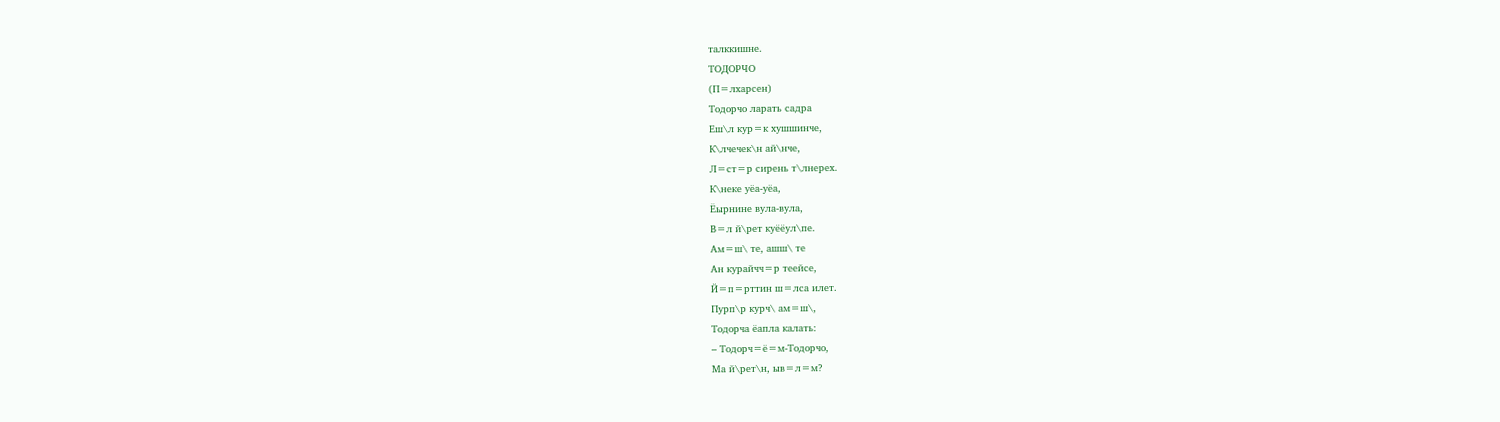талккишне.
ТОДОРЧО
(П=лхарсен)
Тодорчо ларать садра
Еш\л кур=к хушшинче,
К\лчечек\н ай\нче,
Л=ст=р сирень т\лнерех.
К\неке уёа-уёа,
Ёырнине вула-вула,
В=л й\рет куёёул\пе.
Ам=ш\ те, ашш\ те
Ан курайчч=р теейсе,
Й=п=рттин ш=лса илет.
Пурп\р курч\ ам=ш\,
Тодорча ёапла калать:
– Тодорч=ё=м-Тодорчо,
Ма й\рет\н, ыв=л=м?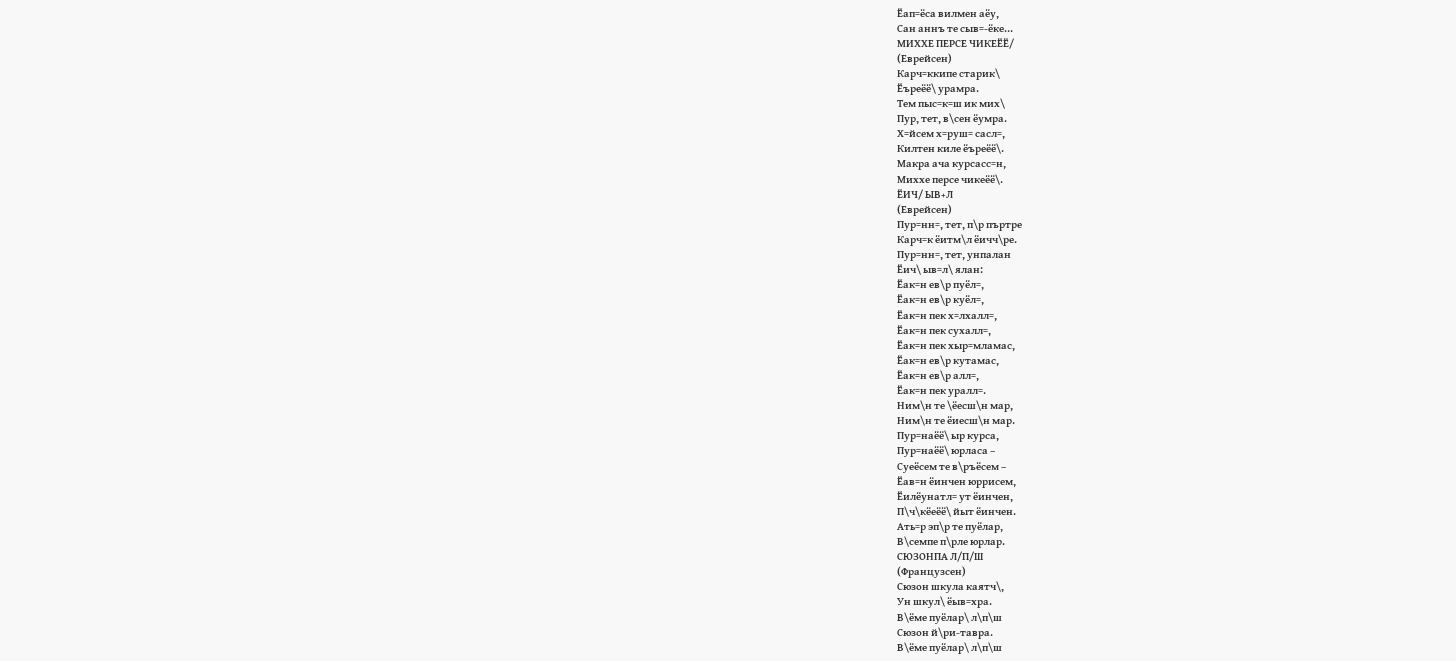Ёап=ёса вилмен аёу,
Сан аннъ те сыв=-ёке…
МИХХЕ ПЕРСЕ ЧИКЕЁЁ/
(Еврейсен)
Карч=ккипе старик\
Ёъреёё\ урамра.
Тем пыс=к=ш ик мих\
Пур, тет, в\сен ёумра.
Х=йсем х=руш= сасл=,
Килтен киле ёъреёё\.
Макра ача курсасс=н,
Миххе персе чикеёё\.
ЁИЧ/ ЫВ+Л
(Еврейсен)
Пур=нн=, тет, п\р пъртре
Карч=к ёитм\л ёичч\ре.
Пур=нн=, тет, унпалан
Ёич\ ыв=л\ ялан:
Ёак=н ев\р пуёл=,
Ёак=н ев\р куёл=,
Ёак=н пек х=лхалл=,
Ёак=н пек сухалл=,
Ёак=н пек хыр=мламас,
Ёак=н ев\р кутамас,
Ёак=н ев\р алл=,
Ёак=н пек уралл=.
Ним\н те \ёесш\н мар,
Ним\н те ёиесш\н мар.
Пур=наёё\ ыр курса,
Пур=наёё\ юрласа –
Суеёсем те в\ръёсем –
Ёав=н ёинчен юррисем,
Ёилёунатл= ут ёинчен,
П\ч\кёеёё\ йыт ёинчен.
Ать=р эп\р те пуёлар,
В\семпе п\рле юрлар.
СЮЗОНПА Л/П/Ш
(Французсен)
Сюзон шкула каятч\,
Ун шкул\ ёыв=хра.
В\ёме пуёлар\ л\п\ш
Сюзон й\ри-тавра.
В\ёме пуёлар\ л\п\ш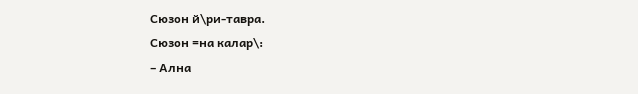Сюзон й\ри-тавра.
Сюзон =на калар\:
– Ална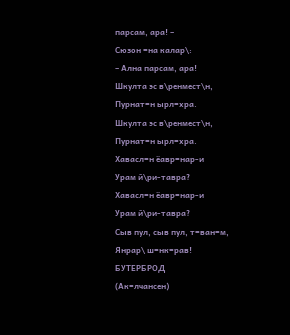парсам, ара! –
Сюзон =на калар\:
– Ална парсам, ара!
Шкулта эс в\ренмест\н,
Пурнат=н ырл=хра.
Шкулта эс в\ренмест\н,
Пурнат=н ырл=хра.
Хавасл=н ёавр=нар-и
Урам й\ри-тавра?
Хавасл=н ёавр=нар-и
Урам й\ри-тавра?
Сыв пул, сыв пул, т=ван=м,
Янрар\ ш=нк=рав!
БУТЕРБРОД
(Ак=лчансен)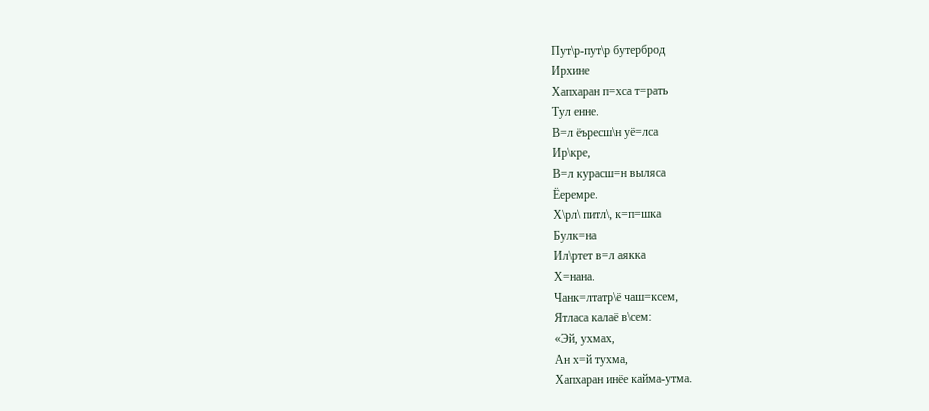Пут\р-пут\р бутерброд
Ирхине
Хапхаран п=хса т=рать
Тул енне.
В=л ёъресш\н уё=лса
Ир\кре,
В=л курасш=н выляса
Ёеремре.
Х\рл\ питл\, к=п=шка
Булк=на
Ил\ртет в=л аякка
Х=нана.
Чанк=лтатр\ё чаш=ксем,
Ятласа калаё в\сем:
«Эй, ухмах,
Ан х=й тухма,
Хапхаран инёе кайма-утма.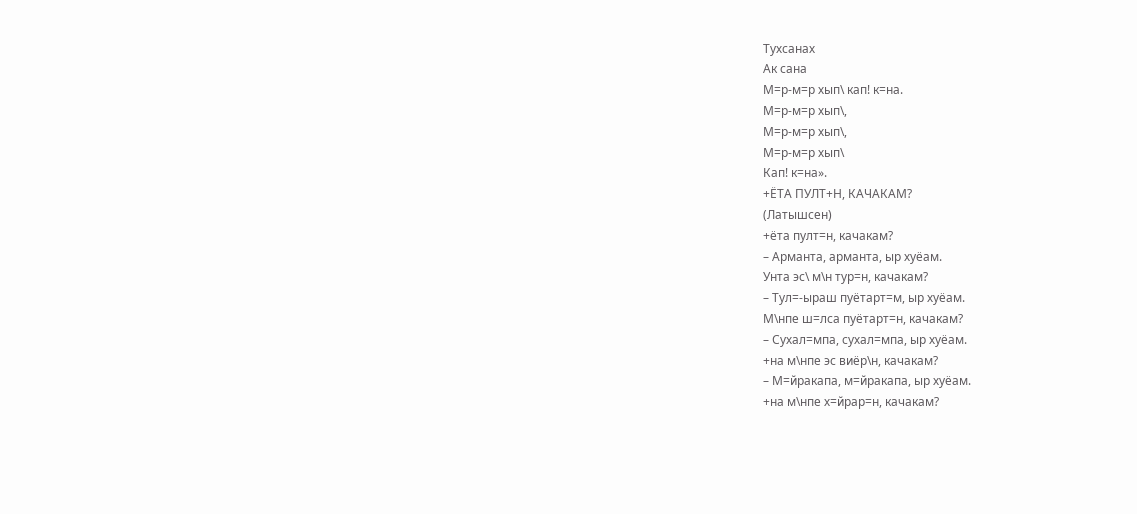Тухсанах
Ак сана
М=р-м=р хып\ кап! к=на.
М=р-м=р хып\,
М=р-м=р хып\,
М=р-м=р хып\
Кап! к=на».
+ЁТА ПУЛТ+Н, КАЧАКАМ?
(Латышсен)
+ёта пулт=н, качакам?
– Арманта, арманта, ыр хуёам.
Унта эс\ м\н тур=н, качакам?
– Тул=-ыраш пуётарт=м, ыр хуёам.
М\нпе ш=лса пуётарт=н, качакам?
– Сухал=мпа, сухал=мпа, ыр хуёам.
+на м\нпе эс виёр\н, качакам?
– М=йракапа, м=йракапа, ыр хуёам.
+на м\нпе х=йрар=н, качакам?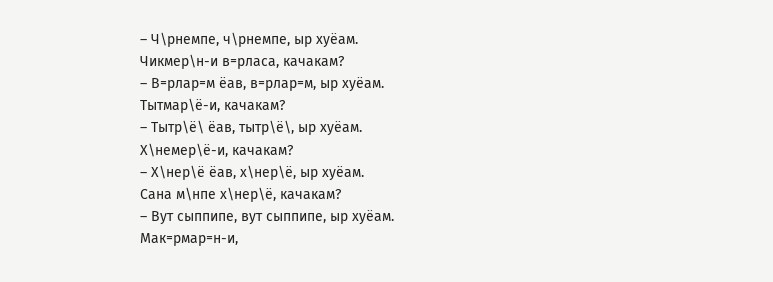– Ч\рнемпе, ч\рнемпе, ыр хуёам.
Чикмер\н-и в=рласа, качакам?
– В=рлар=м ёав, в=рлар=м, ыр хуёам.
Тытмар\ё-и, качакам?
– Тытр\ё\ ёав, тытр\ё\, ыр хуёам.
Х\немер\ё-и, качакам?
– Х\нер\ё ёав, х\нер\ё, ыр хуёам.
Сана м\нпе х\нер\ё, качакам?
– Вут сыппипе, вут сыппипе, ыр хуёам.
Мак=рмар=н-и,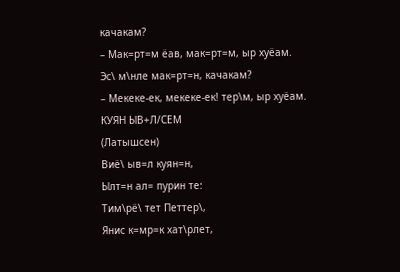качакам?
– Мак=рт=м ёав, мак=рт=м, ыр хуёам.
Эс\ м\нле мак=рт=н, качакам?
– Мекеке-ек, мекеке-ек! тер\м, ыр хуёам.
КУЯН ЫВ+Л/СЕМ
(Латышсен)
Виё\ ыв=л куян=н,
Ылт=н ал= пурин те:
Тим\рё\ тет Петтер\,
Янис к=мр=к хат\рлет,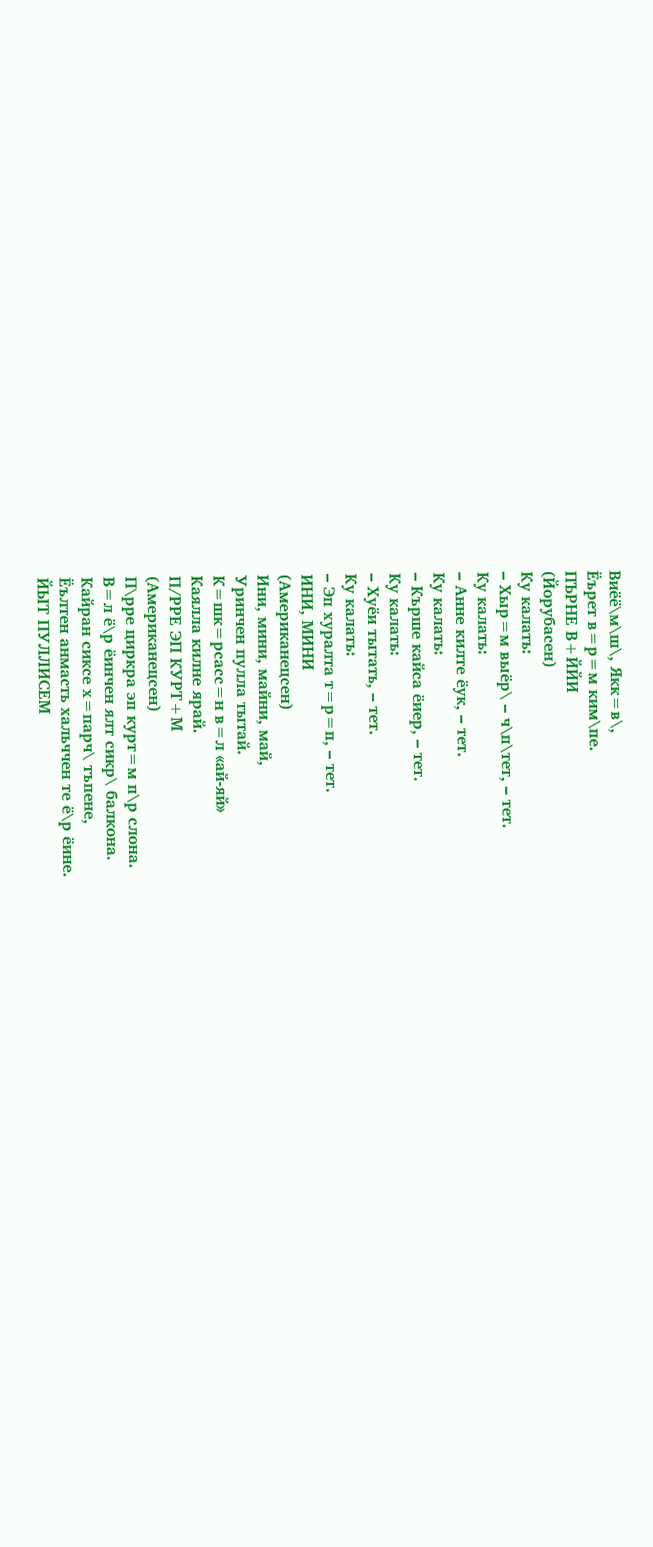Виёё\м\ш\, Якк=в\,
Ёърет в=р=м ким\пе.
ПЪРНЕ В+ЙЙИ
(Йорубасен)
Ку калать:
– Хыр=м выёр\ – ч\п\тет, – тет.
Ку калать:
– Анне килте ёук, – тет.
Ку калать:
– Кърше кайса ёиер, – тет.
Ку калать:
– Хуёи тытать, – тет.
Ку калать:
– Эп хуралта т=р=п, – тет.
ИНИ, МИНИ
(Американецсен)
Ини, мини, майни, май,
Уринчен пулла тытай.
К=шк=рсасс=н в=л «ай-яй»
Каялла килне ярай.
П/РРЕ ЭП КУРТ+М
(Американецсен)
П\рре циркра эп курт=м п\р слона.
В=л ё\р ёинчен ялт сикр\ балкона.
Кайран сиксе х=парч\ тъпене,
Ёълтен анмасть хальччен те ё\р ёине.
ЙЫТ ПУЛЛИСЕМ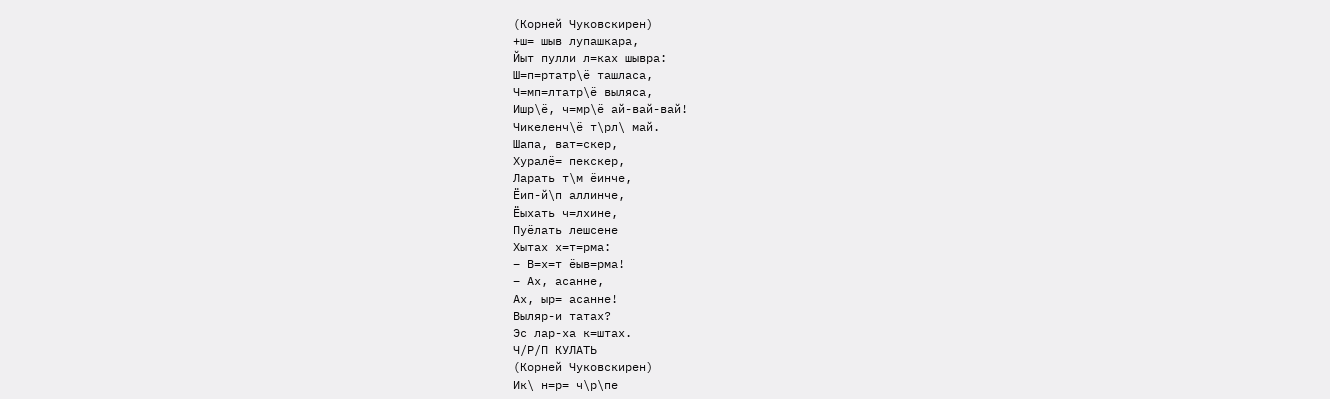(Корней Чуковскирен)
+ш= шыв лупашкара,
Йыт пулли л=ках шывра:
Ш=п=ртатр\ё ташласа,
Ч=мп=лтатр\ё выляса,
Ишр\ё, ч=мр\ё ай-вай-вай!
Чикеленч\ё т\рл\ май.
Шапа, ват=скер,
Хуралё= пекскер,
Ларать т\м ёинче,
Ёип-й\п аллинче,
Ёыхать ч=лхине,
Пуёлать лешсене
Хытах х=т=рма:
– В=х=т ёыв=рма!
– Ах, асанне,
Ах, ыр= асанне!
Выляр-и татах?
Эс лар-ха к=штах.
Ч/Р/П КУЛАТЬ
(Корней Чуковскирен)
Ик\ н=р= ч\р\пе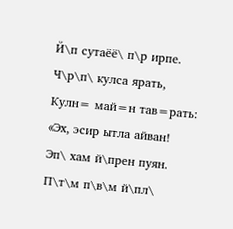Й\п сутаёё\ п\р ирпе.
Ч\р\п\ кулса ярать,
Кулн= май=н тав=рать:
«Эх, эсир ытла айван!
Эп\ хам й\прен пуян.
П\т\м п\в\м й\пл\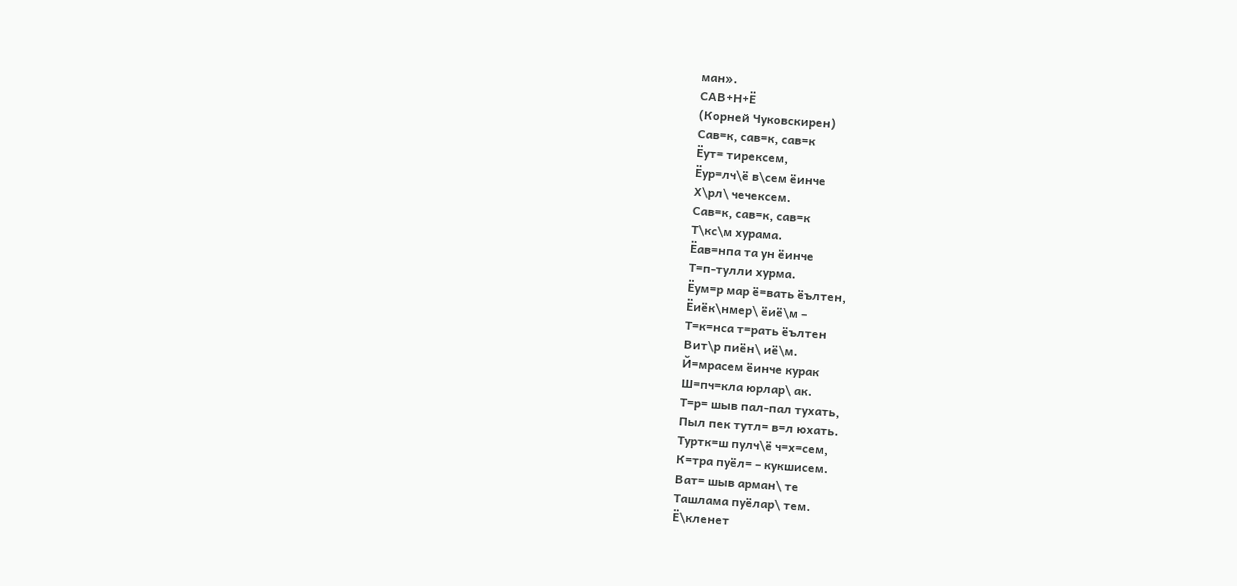ман».
САВ+Н+Ё
(Корней Чуковскирен)
Сав=к, сав=к, сав=к
Ёут= тирексем,
Ёур=лч\ё в\сем ёинче
Х\рл\ чечексем.
Сав=к, сав=к, сав=к
Т\кс\м хурама.
Ёав=нпа та ун ёинче
Т=п-тулли хурма.
Ёум=р мар ё=вать ёълтен,
Ёиёк\нмер\ ёиё\м –
Т=к=нса т=рать ёълтен
Вит\р пиён\ иё\м.
Й=мрасем ёинче курак
Ш=пч=кла юрлар\ ак.
Т=р= шыв пал-пал тухать,
Пыл пек тутл= в=л юхать.
Туртк=ш пулч\ё ч=х=сем,
К=тра пуёл= – кукшисем.
Ват= шыв арман\ те
Ташлама пуёлар\ тем.
Ё\кленет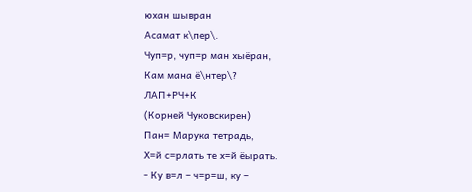юхан шывран
Асамат к\пер\.
Чуп=р, чуп=р ман хыёран,
Кам мана ё\нтер\?
ЛАП+РЧ+К
(Корней Чуковскирен)
Пан= Марука тетрадь,
Х=й с=рлать те х=й ёырать.
- Ку в=л – ч=р=ш, ку –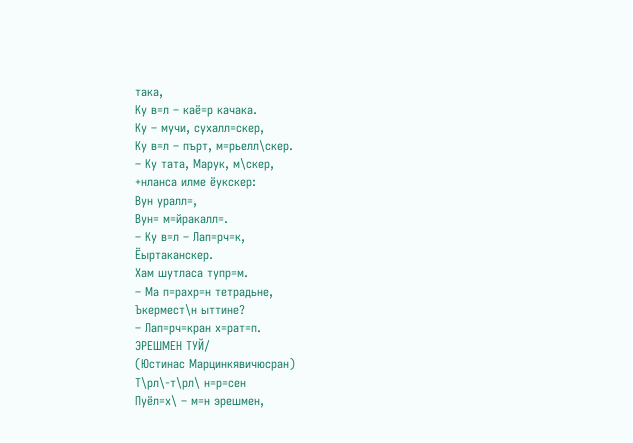така,
Ку в=л – каё=р качака.
Ку – мучи, сухалл=скер,
Ку в=л – пърт, м=рьелл\скер.
– Ку тата, Марук, м\скер,
+нланса илме ёукскер:
Вун уралл=,
Вун= м=йракалл=.
– Ку в=л – Лап=рч=к,
Ёыртаканскер.
Хам шутласа тупр=м.
– Ма п=рахр=н тетрадьне,
Ъкермест\н ыттине?
– Лап=рч=кран х=рат=п.
ЭРЕШМЕН ТУЙ/
(Юстинас Марцинкявичюсран)
Т\рл\-т\рл\ н=р=сен
Пуёл=х\ – м=н эрешмен,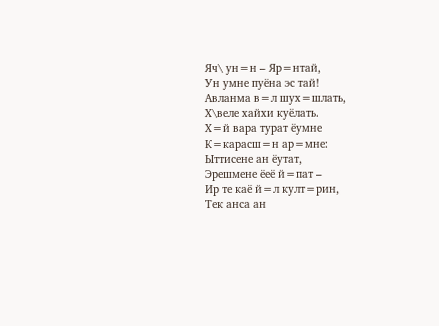Яч\ ун=н – Яр=нтай,
Ун умне пуёна эс тай!
Авланма в=л шух=шлать,
Х\веле хайхи куёлать.
Х=й вара турат ёумне
К=карасш=н ар=мне:
Ыттисене ан ёутат,
Эрешмене ёеё й=пат –
Ир те каё й=л култ=рин,
Тек анса ан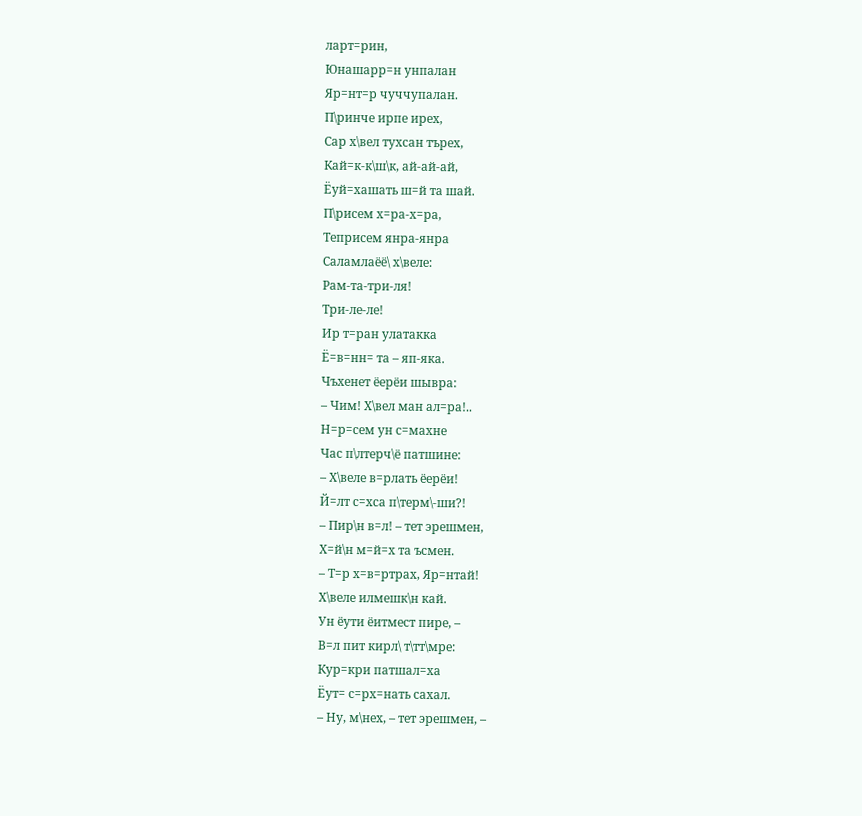ларт=рин,
Юнашарр=н унпалан
Яр=нт=р чуччупалан.
П\ринче ирпе ирех,
Сар х\вел тухсан търех,
Кай=к-к\ш\к, ай-ай-ай,
Ёуй=хашать ш=й та шай.
П\рисем х=ра-х=ра,
Теприсем янра-янра
Саламлаёё\ х\веле:
Рам-та-три-ля!
Три-ле-ле!
Ир т=ран улатакка
Ё=в=нн= та – яп-яка.
Чъхенет ёерёи шывра:
– Чим! Х\вел ман ал=ра!..
Н=р=сем ун с=махне
Час п\лтерч\ё патшине:
– Х\веле в=рлать ёерёи!
Й=лт с=хса п\терм\-ши?!
– Пир\н в=л! – тет эрешмен,
Х=й\н м=й=х та ъсмен.
– Т=р х=в=ртрах, Яр=нтай!
Х\веле илмешк\н кай.
Ун ёути ёитмест пире, –
В=л пит кирл\ т\тт\мре:
Кур=кри патшал=ха
Ёут= с=рх=нать сахал.
– Ну, м\нех, – тет эрешмен, –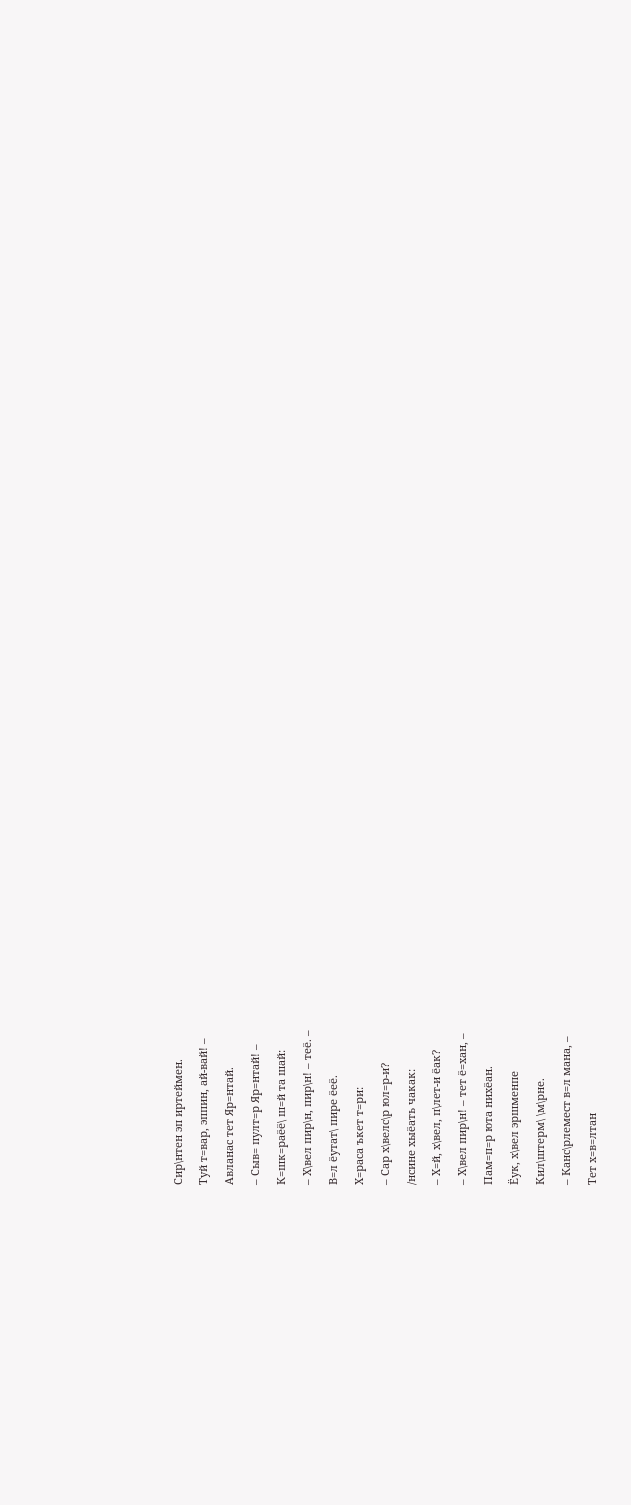Сир\нтен эп иртеймен.
Туй т=вар, эппин, ай-вай! –
Авланас тет Яр=нтай.
– Сыв= пулт=р Яр=нтай! –
К=шк=раёё\ ш=й та шай:
– Х\вел пир\н, пир\н! – теё. –
В=л ёутат\ пире ёеё.
Х=раса ъкет т=ри:
– Сар х\велс\р юл=р-и?
/нсине хыёать чакак:
– Х=й, х\вел, п\лет-и ёак?
– Х\вел пир\н! – тет ё=хан, –
Пам=п=р юта нихёан.
Ёук, х\вел эршменпе
Кил\штерм\ \м\рне.
– Канс\рлемест в=л мана, –
Тет х=в=лтан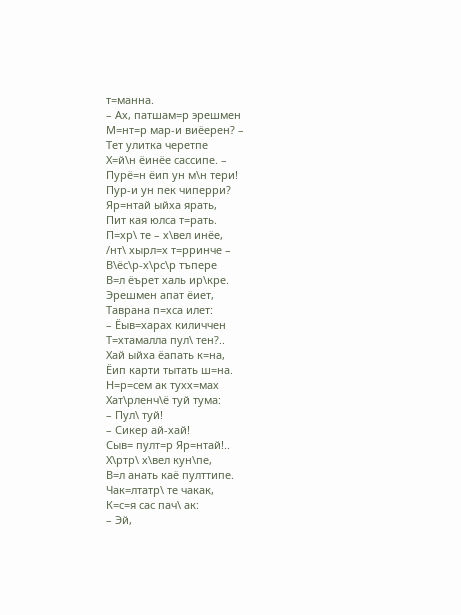т=манна.
– Ах, патшам=р эрешмен
М=нт=р мар-и виёерен? –
Тет улитка черетпе
Х=й\н ёинёе сассипе. –
Пурё=н ёип ун м\н тери!
Пур-и ун пек чиперри?
Яр=нтай ыйха ярать,
Пит кая юлса т=рать.
П=хр\ те – х\вел инёе,
/нт\ хырл=х т=рринче –
В\ёс\р-х\рс\р тъпере
В=л ёърет халь ир\кре.
Эрешмен апат ёиет,
Таврана п=хса илет:
– Ёыв=харах киличчен
Т=хтамалла пул\ тен?..
Хай ыйха ёапать к=на,
Ёип карти тытать ш=на.
Н=р=сем ак тухх=мах
Хат\рленч\ё туй тума:
– Пул\ туй!
– Сикер ай-хай!
Сыв= пулт=р Яр=нтай!..
Х\ртр\ х\вел кун\пе,
В=л анать каё пулттипе.
Чак=лтатр\ те чакак,
К=с=я сас пач\ ак:
– Эй,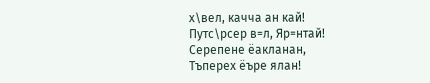х\вел, качча ан кай!
Путс\рсер в=л, Яр=нтай!
Серепене ёакланан,
Тъперех ёъре ялан!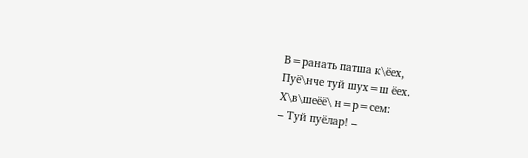В=ранать патша к\ёех,
Пуё\нче туй шух=ш ёех.
Х\в\шеёё\ н=р=сем:
– Туй пуёлар! –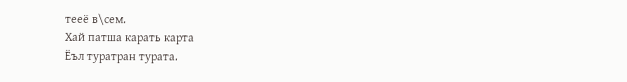тееё в\сем.
Хай патша карать карта
Ёъл туратран турата.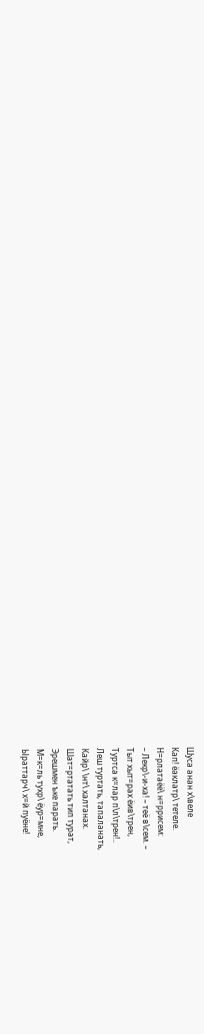Шуса анан х\веле
Кап! ёаклатр\ тетеле.
Н=рлатаёё\ н=ррисем:
– Лекр\-и-ха! – теё в\сем. –
Тыт хыт=рах ёив\трен,
Туртса к=лар п\л\трен!..
Леш туртать, тапаланать,
Кайр\ \нт\ халтанах.
Шат=ртатать тип турат,
Эрешмен ъке парать.
М=к=ль тухр\ ёур=мне,
Ыраттарч\ х=й пуёне!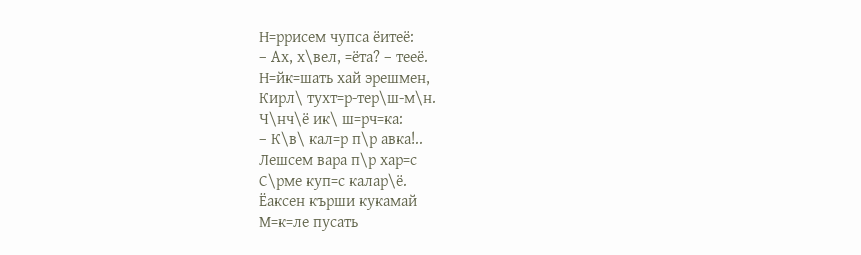Н=ррисем чупса ёитеё:
– Ах, х\вел, =ёта? – тееё.
Н=йк=шать хай эрешмен,
Кирл\ тухт=р-тер\ш-м\н.
Ч\нч\ё ик\ ш=рч=ка:
– К\в\ кал=р п\р авка!..
Лешсем вара п\р хар=с
С\рме куп=с калар\ё.
Ёаксен кърши кукамай
М=к=ле пусать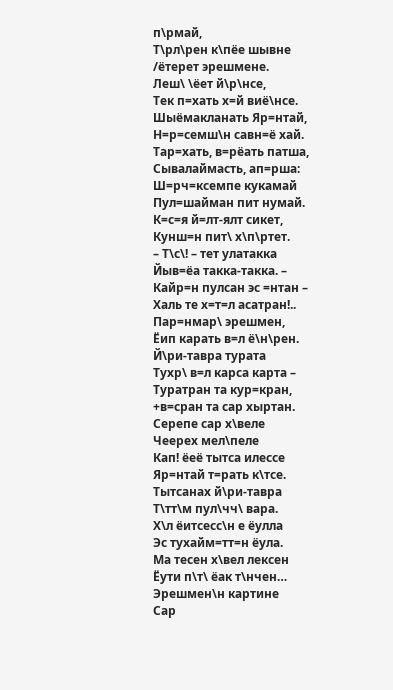п\рмай,
Т\рл\рен к\пёе шывне
/ётерет эрешмене.
Леш\ \ёет й\р\нсе,
Тек п=хать х=й виё\нсе.
Шыёмакланать Яр=нтай,
Н=р=семш\н савн=ё хай.
Тар=хать, в=рёать патша,
Сывалаймасть, ап=рша:
Ш=рч=ксемпе кукамай
Пул=шайман пит нумай.
К=с=я й=лт-ялт сикет,
Кунш=н пит\ х\п\ртет.
– Т\с\! – тет улатакка
Йыв=ёа такка-такка. –
Кайр=н пулсан эс =нтан –
Халь те х=т=л асатран!..
Пар=нмар\ эрешмен,
Ёип карать в=л ё\н\рен.
Й\ри-тавра турата
Тухр\ в=л карса карта –
Туратран та кур=кран,
+в=сран та сар хыртан.
Серепе сар х\веле
Чеерех мел\пеле
Кап! ёеё тытса илессе
Яр=нтай т=рать к\тсе.
Тытсанах й\ри-тавра
Т\тт\м пул\чч\ вара.
Х\л ёитсесс\н е ёулла
Эс тухайм=тт=н ёула.
Ма тесен х\вел лексен
Ёути п\т\ ёак т\нчен…
Эрешмен\н картине
Сар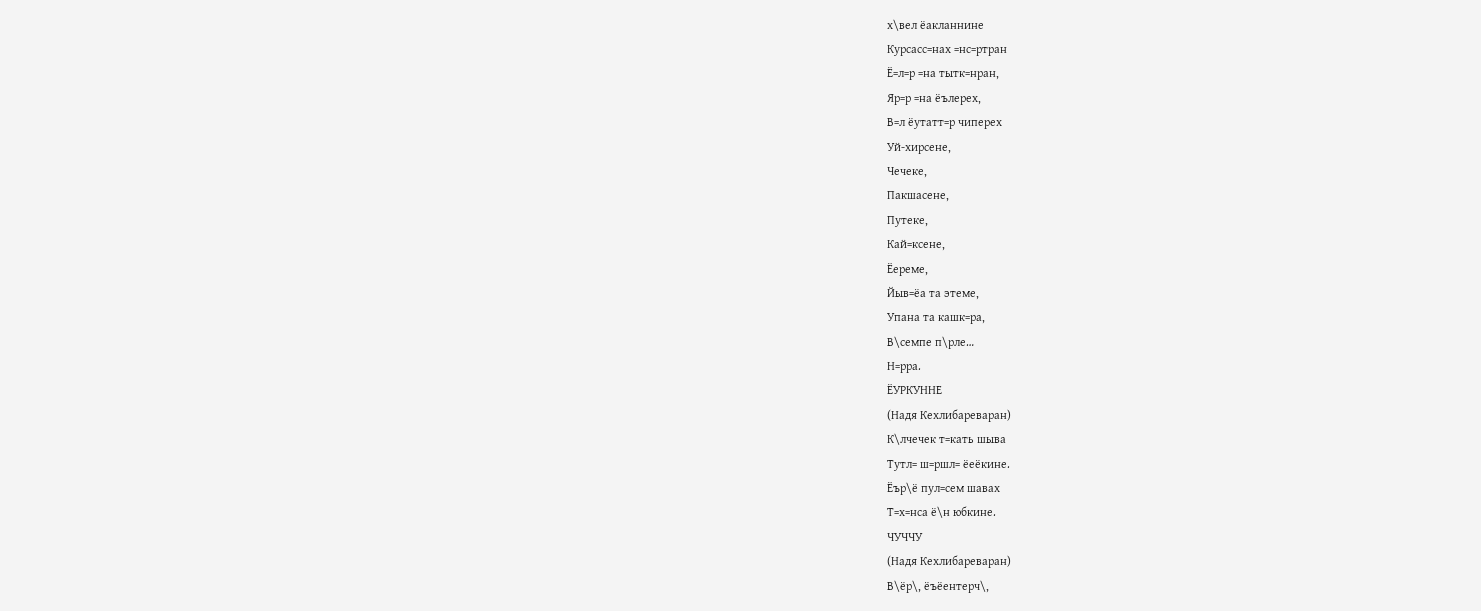х\вел ёакланнине
Курсасс=нах =нс=ртран
Ё=л=р =на тытк=нран,
Яр=р =на ёълерех,
В=л ёутатт=р чиперех
Уй-хирсене,
Чечеке,
Пакшасене,
Путеке,
Кай=ксене,
Ёереме,
Йыв=ёа та этеме,
Упана та кашк=ра,
В\семпе п\рле…
Н=рра.
ЁУРКУННЕ
(Надя Кехлибареваран)
К\лчечек т=кать шыва
Тутл= ш=ршл= ёеёкине.
Ёър\ё пул=сем шавах
Т=х=нса ё\н юбкине.
ЧУЧЧУ
(Надя Кехлибареваран)
В\ёр\, ёъёентерч\,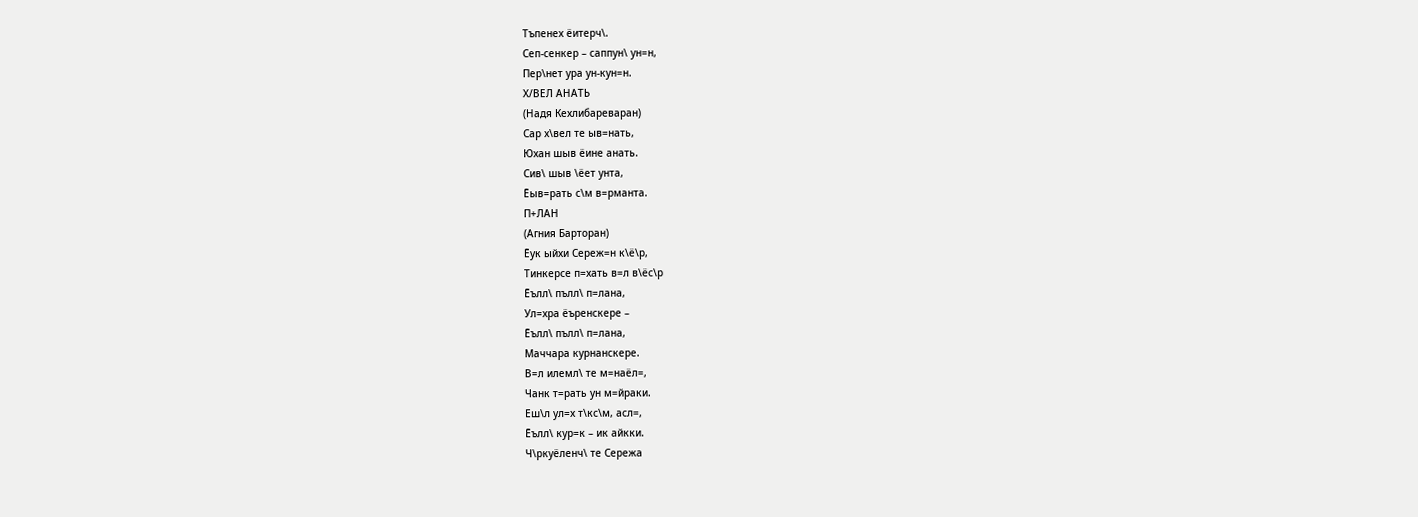Тъпенех ёитерч\.
Сеп-сенкер – саппун\ ун=н,
Пер\нет ура ун-кун=н.
Х/ВЕЛ АНАТЬ
(Надя Кехлибареваран)
Сар х\вел те ыв=нать,
Юхан шыв ёине анать.
Сив\ шыв \ёет унта,
Ёыв=рать с\м в=рманта.
П+ЛАН
(Агния Барторан)
Ёук ыйхи Сереж=н к\ё\р,
Тинкерсе п=хать в=л в\ёс\р
Ёълл\ пълл\ п=лана,
Ул=хра ёъренскере –
Ёълл\ пълл\ п=лана,
Маччара курнанскере.
В=л илемл\ те м=наёл=,
Чанк т=рать ун м=йраки.
Еш\л ул=х т\кс\м, асл=,
Ёълл\ кур=к – ик айкки.
Ч\ркуёленч\ те Сережа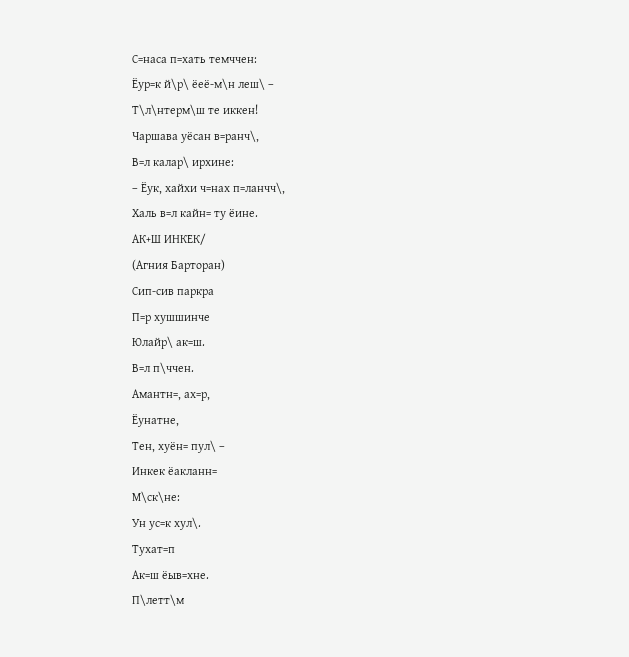С=наса п=хать темччен:
Ёур=к й\р\ ёеё-м\н леш\ –
Т\л\нтерм\ш те иккен!
Чаршава уёсан в=ранч\,
В=л калар\ ирхине:
– Ёук, хайхи ч=нах п=ланчч\,
Халь в=л кайн= ту ёине.
АК+Ш ИНКЕК/
(Агния Барторан)
Сип-сив паркра
П=р хушшинче
Юлайр\ ак=ш.
В=л п\ччен.
Амантн=, ах=р,
Ёунатне,
Тен, хуён= пул\ –
Инкек ёакланн=
М\ск\не:
Ун ус=к хул\.
Тухат=п
Ак=ш ёыв=хне.
П\летт\м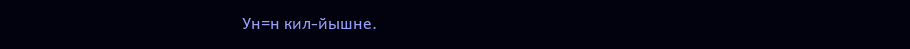Ун=н кил-йышне.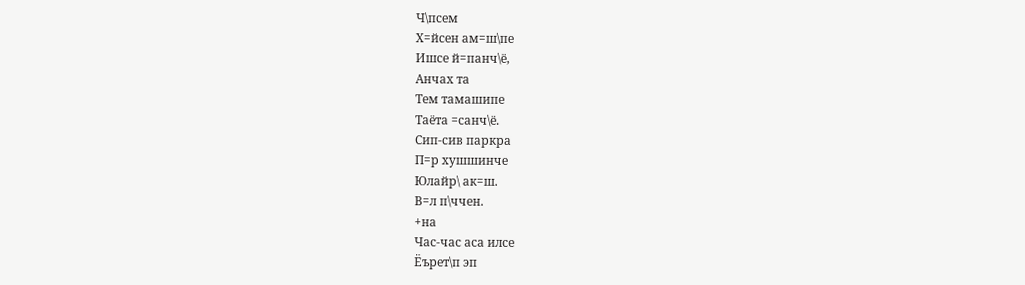Ч\псем
Х=йсен ам=ш\пе
Ишсе й=панч\ё,
Анчах та
Тем тамашипе
Таёта =санч\ё.
Сип-сив паркра
П=р хушшинче
Юлайр\ ак=ш.
В=л п\ччен.
+на
Час-час аса илсе
Ёърет\п эп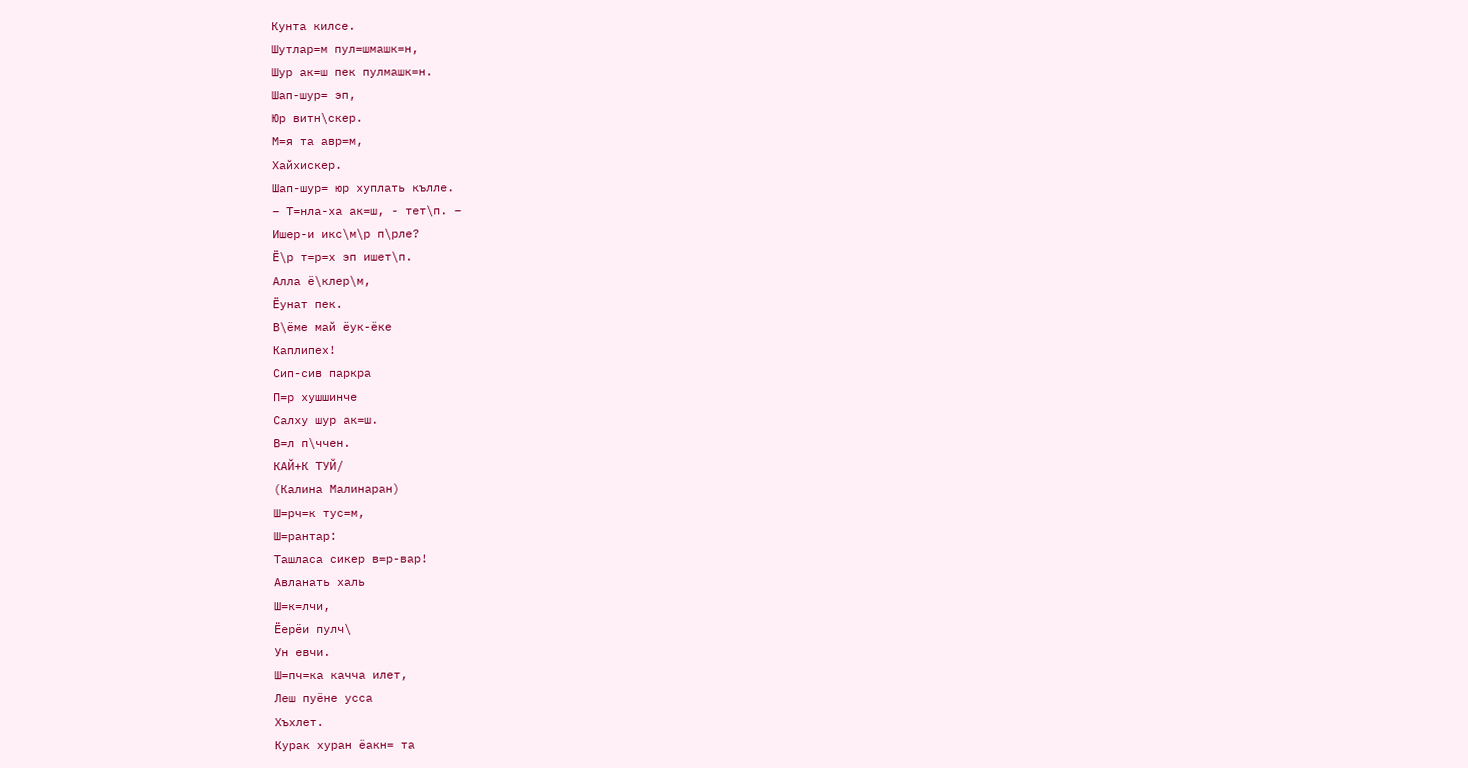Кунта килсе.
Шутлар=м пул=шмашк=н,
Шур ак=ш пек пулмашк=н.
Шап-шур= эп,
Юр витн\скер.
М=я та авр=м,
Хайхискер.
Шап-шур= юр хуплать кълле.
– Т=нла-ха ак=ш, - тет\п. –
Ишер-и икс\м\р п\рле?
Ё\р т=р=х эп ишет\п.
Алла ё\клер\м,
Ёунат пек.
В\ёме май ёук-ёке
Каплипех!
Сип-сив паркра
П=р хушшинче
Салху шур ак=ш.
В=л п\ччен.
КАЙ+К ТУЙ/
(Калина Малинаран)
Ш=рч=к тус=м,
Ш=рантар:
Ташласа сикер в=р-вар!
Авланать халь
Ш=к=лчи,
Ёерёи пулч\
Ун евчи.
Ш=пч=ка качча илет,
Леш пуёне усса
Хъхлет.
Курак хуран ёакн= та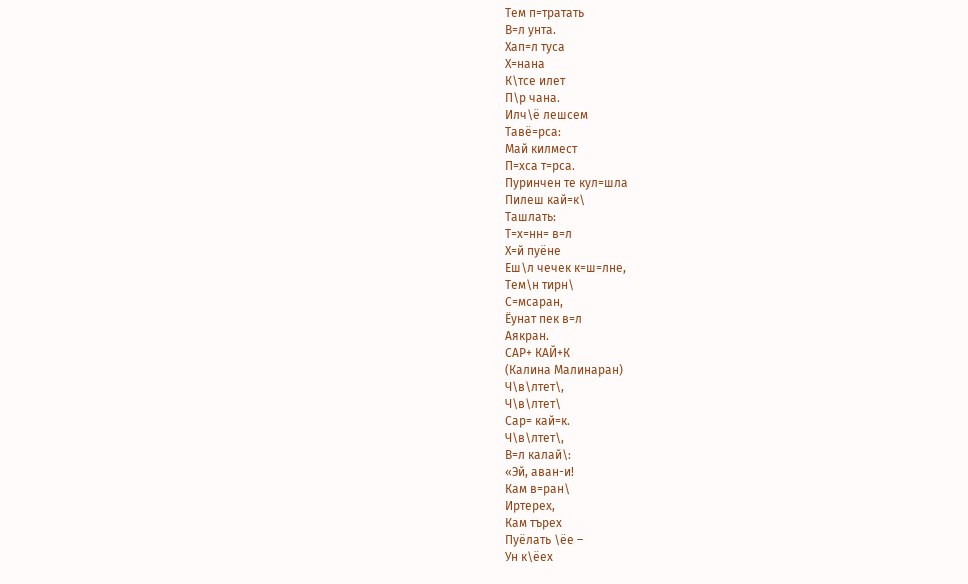Тем п=тратать
В=л унта.
Хап=л туса
Х=нана
К\тсе илет
П\р чана.
Илч\ё лешсем
Тавё=рса:
Май килмест
П=хса т=рса.
Пуринчен те кул=шла
Пилеш кай=к\
Ташлать:
Т=х=нн= в=л
Х=й пуёне
Еш\л чечек к=ш=лне,
Тем\н тирн\
С=мсаран,
Ёунат пек в=л
Аякран.
САР+ КАЙ+К
(Калина Малинаран)
Ч\в\лтет\,
Ч\в\лтет\
Сар= кай=к.
Ч\в\лтет\,
В=л калай\:
«Эй, аван-и!
Кам в=ран\
Иртерех,
Кам търех
Пуёлать \ёе –
Ун к\ёех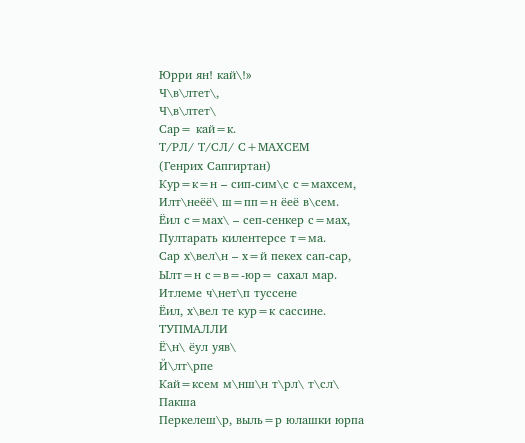Юрри ян! кай\!»
Ч\в\лтет\,
Ч\в\лтет\
Сар= кай=к.
Т/РЛ/ Т/СЛ/ С+МАХСЕМ
(Генрих Сапгиртан)
Кур=к=н – сип-сим\с с=махсем,
Илт\неёё\ ш=пп=н ёеё в\сем.
Ёил с=мах\ – сеп-сенкер с=мах,
Пултарать килентерсе т=ма.
Сар х\вел\н – х=й пекех сап-сар,
Ылт=н с=в=-юр= сахал мар.
Итлеме ч\нет\п туссене
Ёил, х\вел те кур=к сассине.
ТУПМАЛЛИ
Ё\н\ ёул уяв\
Й\лт\рпе
Кай=ксем м\нш\н т\рл\ т\сл\
Пакша
Перкелеш\р, выль=р юлашки юрпа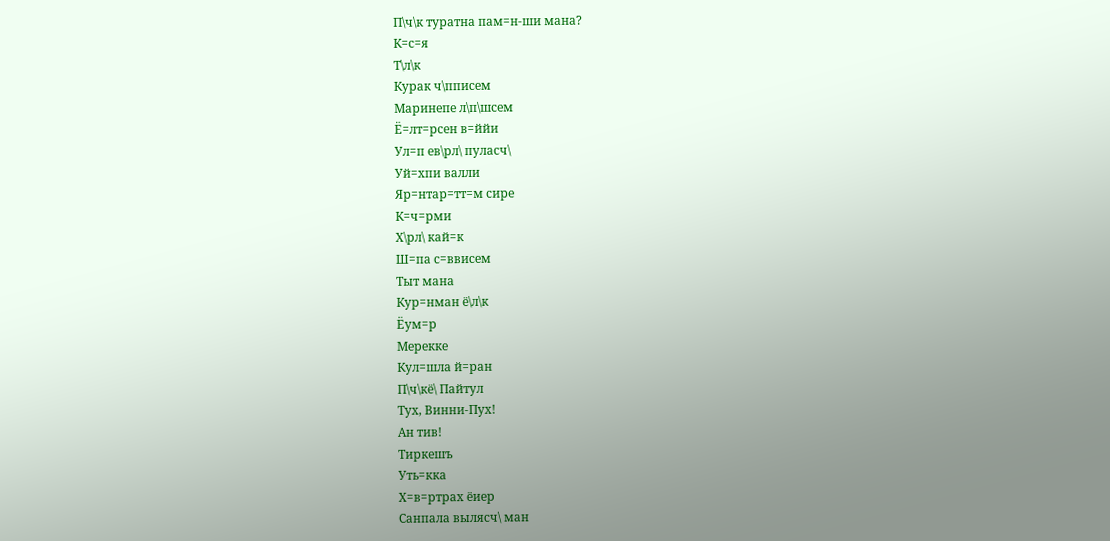П\ч\к туратна пам=н-ши мана?
К=с=я
Т\л\к
Курак ч\пписем
Маринепе л\п\шсем
Ё=лт=рсен в=ййи
Ул=п ев\рл\ пуласч\
Уй=хпи валли
Яр=нтар=тт=м сире
К=ч=рми
Х\рл\ кай=к
Ш=па с=ввисем
Тыт мана
Кур=нман ё\л\к
Ёум=р
Мерекке
Кул=шла й=ран
П\ч\кё\ Пайтул
Тух, Винни-Пух!
Ан тив!
Тиркешъ
Уть=кка
Х=в=ртрах ёиер
Санпала вылясч\ ман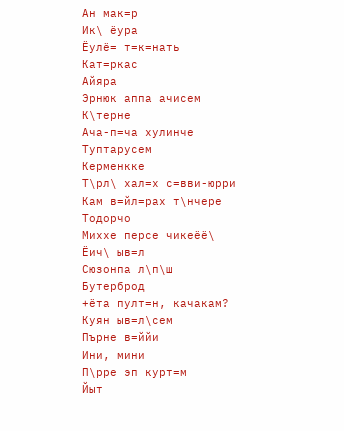Ан мак=р
Ик\ ёура
Ёулё= т=к=нать
Кат=ркас
Айяра
Эрнюк аппа ачисем
К\терне
Ача-п=ча хулинче
Туптарусем
Керменкке
Т\рл\ хал=х с=вви-юрри
Кам в=йл=рах т\нчере
Тодорчо
Миххе персе чикеёё\
Ёич\ ыв=л
Сюзонпа л\п\ш
Бутерброд
+ёта пулт=н, качакам?
Куян ыв=л\сем
Пърне в=ййи
Ини, мини
П\рре эп курт=м
Йыт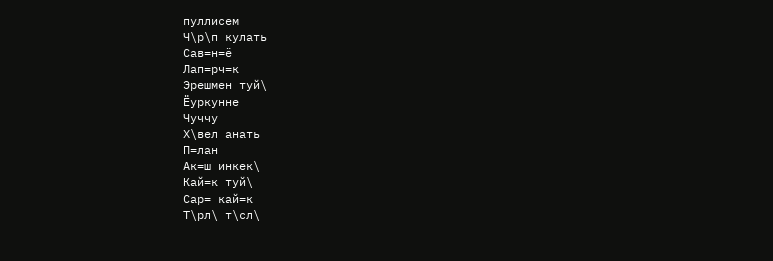пуллисем
Ч\р\п кулать
Сав=н=ё
Лап=рч=к
Эрешмен туй\
Ёуркунне
Чуччу
Х\вел анать
П=лан
Ак=ш инкек\
Кай=к туй\
Сар= кай=к
Т\рл\ т\сл\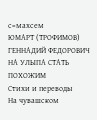с=махсем
ЮМАРТ (ТРОФИМОВ) ГЕННАДИЙ ФЕДОРОВИЧ
НА УЛЫПА СТАТЬ ПОХОЖИМ
Стихи и переводы
На чувашском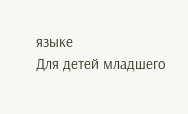языке
Для детей младшего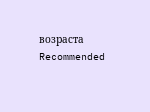возраста
Recommended